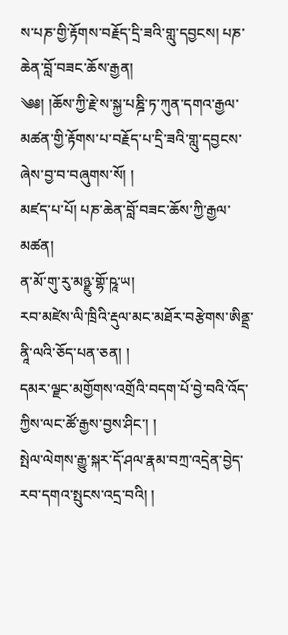ས་པཎ་གྱི་རྟོགས་བརྗོད་དྲི་ཟའི་གླུ་དབྱངས། པཎ་ཆེན་བློ་བཟང་ཆོས་རྒྱན།
༄༅། །ཆོས་ཀྱི་རྗེ་ས་སྐྱ་པཎྜི་ཏ་ཀུན་དགའ་རྒྱལ་མཚན་གྱི་རྟོགས་པ་བརྗོད་པ་དྲི་ཟའི་གླུ་དབྱངས་ཞེས་བྱ་བ་བཞུགས་སོ། །
མཛད་པ་པོ། པཎ་ཆེན་བློ་བཟང་ཆོས་ཀྱི་རྒྱལ་མཚན།
ན་མོ་གུ་རུ་མཉྫུ་གྷོ་ཥཱ་ཡ།
རབ་མཛེས་ལི་ཁྲིའི་རྡུལ་མང་མཐོར་བརྩེགས་ཨིནྡྲ་ནཱི་ལའི་ཅོད་པན་ཅན། །
དམར་ལྗང་མགྱོགས་འགྲོའི་བདག་པོ་བྱེ་བའི་འོད་ཀྱིས་ལང་ཚོ་རྒྱས་བྱས་ཤིང་། །
སྤེལ་ལེགས་རྒྱུ་སྐར་དོ་ཤལ་རྣམ་བཀྲ་འདྲེན་བྱེད་རབ་དགའ་སྤུངས་འདྲ་བའི། །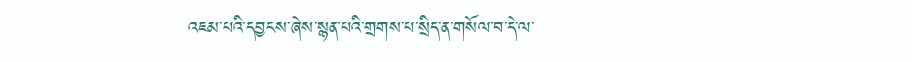འཇམ་པའི་དབྱངས་ཞེས་སྙན་པའི་གྲགས་པ་སྲིད་ན་གསོལ་བ་དེ་ལ་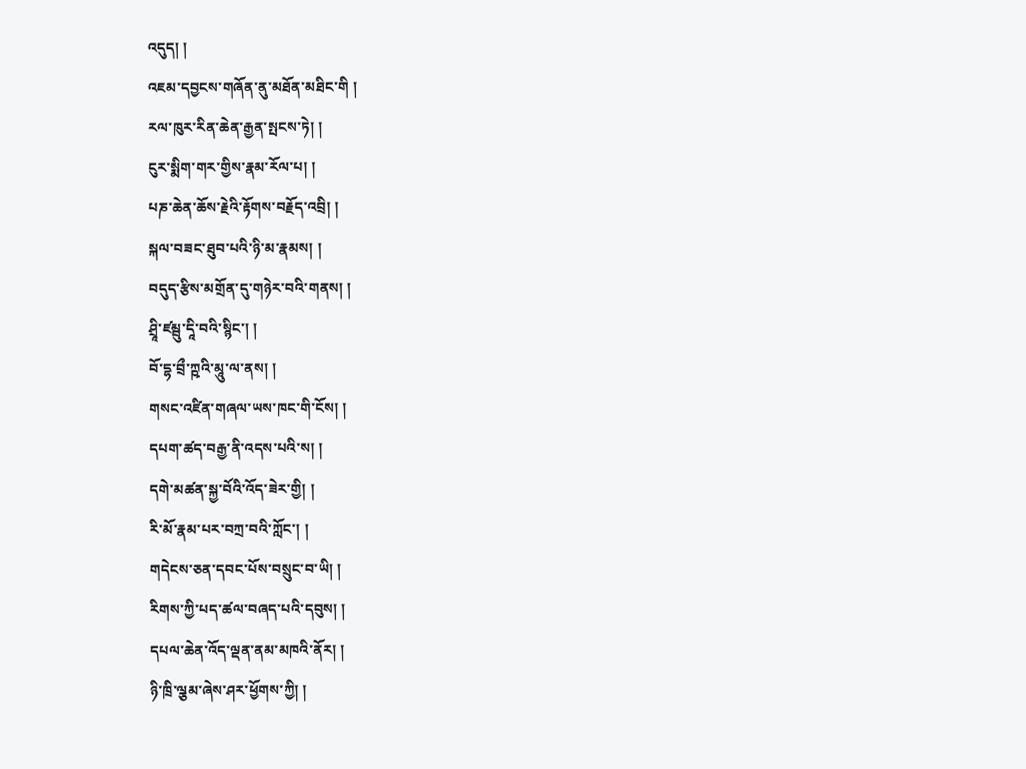འདུད། །
འཇམ་དབྱངས་གཞོན་ནུ་མཐོན་མཐིང་གི །
རལ་ཁུར་རིན་ཆེན་རྒྱན་སྤངས་ཏེ། །
ངུར་སྨིག་གར་གྱིས་རྣམ་རོལ་པ། །
པཎ་ཆེན་ཆོས་རྗེའི་རྟོགས་བརྗོད་འབྲི། །
སྐལ་བཟང་ཐུབ་པའི་ཉི་མ་རྣམས། །
བདུད་རྩིས་མགྲོན་དུ་གཉེར་བའི་གནས། །
ཤྲཱི་ཛམྦུ་དཱི་བའི་སྙིང་། །
བོ་དྷ་བྲྀ་ཀྵའི་མཱུ་ལ་ནས། །
གསང་འཛིན་གཞལ་ཡས་ཁང་གི་ངོས། །
དཔག་ཚད་བརྒྱ་ནི་འདས་པའི་ས། །
དགེ་མཚན་སྐྱ་བོའི་འོད་ཟེར་གྱི། །
རི་མོ་རྣམ་པར་བཀྲ་བའི་ཀློང་། །
གདེངས་ཅན་དབང་པོས་བསྲུང་བ་ཡི། །
རིགས་ཀྱི་པད་ཚལ་བཞད་པའི་དབུས། །
དཔལ་ཆེན་འོད་ལྡན་ནམ་མཁའི་ནོར། །
ཉི་ཁྲི་ལྕམ་ཞེས་ཤར་ཕྱོགས་ཀྱི། །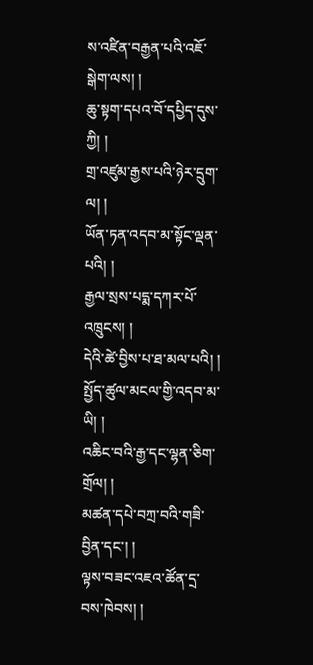ས་འཛིན་བརྒྱན་པའི་འཇོ་སྒེག་ལས། །
ཆུ་སྟག་དཔའ་བོ་དཔྱིད་དུས་ཀྱི། །
གྲ་འཛུམ་རྒྱས་པའི་ཉེར་དྲུག་ལ། །
ཡོན་ཏན་འདབ་མ་སྟོང་ལྡན་པའི། །
རྒྱལ་སྲས་པདྨ་དཀར་པོ་འཁྲུངས། །
དེའི་ཚེ་བྱིས་པ་ཐ་མལ་པའི། །
སྤྱོད་ཚུལ་མངལ་གྱི་འདབ་མ་ཡི། །
འཆིང་བའི་རྒྱ་དང་ལྷན་ཅིག་གྲོལ། །
མཚན་དཔེ་བཀྲ་བའི་གཟི་བྱིན་དང་། །
ལྟས་བཟང་འཇའ་ཚོན་དྲ་བས་ཁེབས། །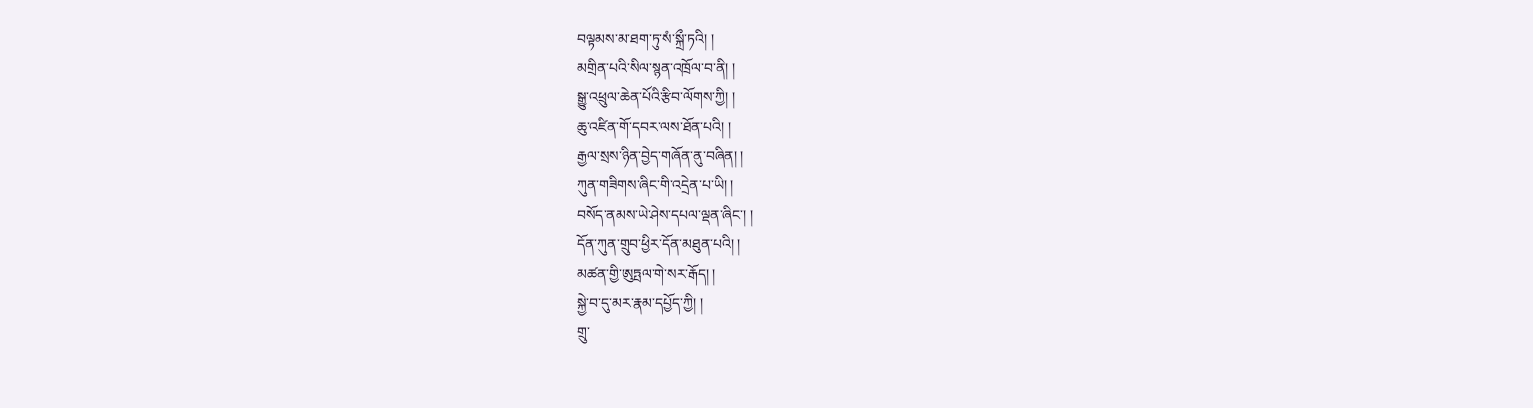བལྟམས་མ་ཐག་ཏུ་སཾ་སྐྲྀ་ཏའི། །
མགྲིན་པའི་སིལ་སྙན་འཁྲོལ་བ་ནི། །
སྒྱུ་འཕྲུལ་ཆེན་པོའི་རྩིབ་ལོགས་ཀྱི། །
ཆུ་འཛིན་གོ་དབར་ལས་ཐོན་པའི། །
རྒྱལ་སྲས་ཉིན་བྱེད་གཞོན་ནུ་བཞིན། །
ཀུན་གཟིགས་ཞིང་གི་འདྲེན་པ་ཡི། །
བསོད་ནམས་ཡེ་ཤེས་དཔལ་ལྡན་ཞིང་། །
དོན་ཀུན་གྲུབ་ཕྱིར་དོན་མཐུན་པའི། །
མཚན་གྱི་ཨུཏྤལ་གེ་སར་རྒོད། །
སྐྱེ་བ་དུ་མར་རྣམ་དཔྱོད་ཀྱི། །
གྲུ་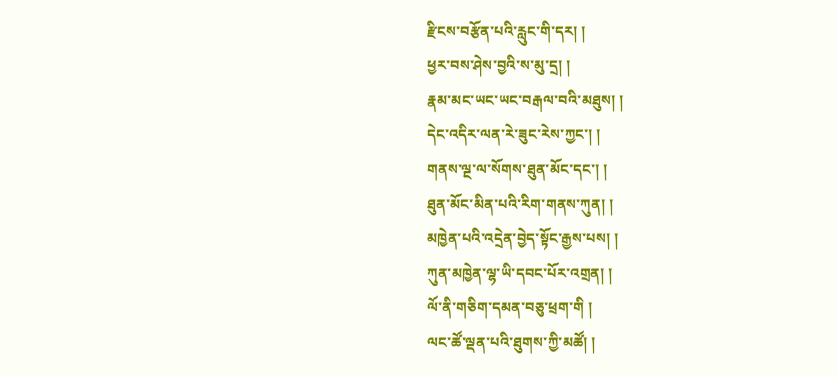རྫིངས་བརྩོན་པའི་རླུང་གི་དར། །
ཕྱར་བས་ཤེས་བྱའི་ས་མུ་དྲ། །
རྣམ་མང་ཡང་ཡང་བརྒལ་བའི་མཐུས། །
དེང་འདིར་ལན་རེ་ཟུང་རེས་ཀྱང་། །
གནས་ལྔ་ལ་སོགས་ཐུན་མོང་དང་། །
ཐུན་མོང་མིན་པའི་རིག་གནས་ཀུན། །
མཁྱེན་པའི་འདྲེན་བྱེད་སྟོང་རྒྱས་པས། །
ཀུན་མཁྱེན་ལྷ་ཡི་དབང་པོར་འགྲན། །
ལོ་ནི་གཅིག་དམན་བཅུ་ཕྲག་གི །
ལང་ཚོ་ལྡན་པའི་ཐུགས་ཀྱི་མཚོ། །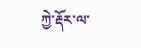ཀྱེ་རྡོར་ལ་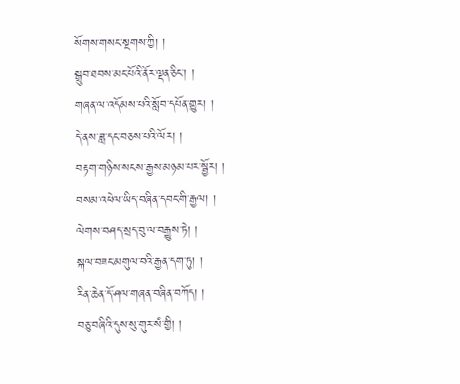སོགས་གསང་སྔགས་ཀྱི། །
སྒྲུབ་ཐབས་མང་པོའི་ནོར་ལྡན་ཅིང་། །
གཞན་ལ་འདོམས་པའི་སློབ་དཔོན་གྱུར། །
དེ་ནས་ཟླ་དང་བཅས་པའི་ལོར། །
བརྟག་གཉིས་སངས་རྒྱས་མཉམ་པར་སྦྱོར། །
བསམ་འཕེལ་ཡིད་བཞིན་དབང་གི་རྒྱལ། །
ལེགས་བཤད་སྲད་བུ་ལ་བརྒྱུས་ཏེ། །
སྐལ་བཟང་མགུལ་བའི་རྒྱན་དག་ཏུ། །
རིན་ཆེན་དོ་ཤལ་གཞན་བཞིན་བཀོད། །
བཅུ་བཞིའི་དུས་སུ་གུར་སཾ་གྱི། །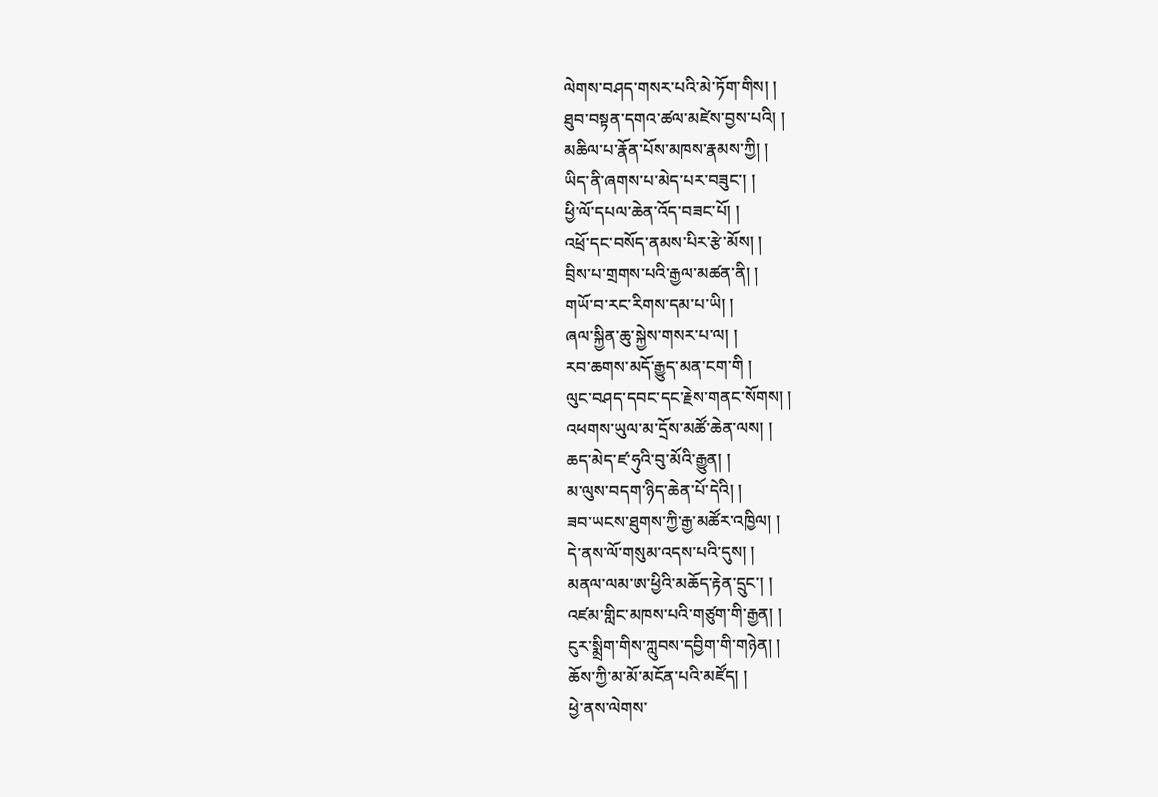ལེགས་བཤད་གསར་པའི་མེ་ཏོག་གིས། །
ཐུབ་བསྟན་དགའ་ཚལ་མཛེས་བྱས་པའི། །
མཆིལ་པ་རྣོན་པོས་མཁས་རྣམས་ཀྱི། །
ཡིད་ནི་ཞགས་པ་མེད་པར་བཟུང་། །
ཕྱི་ལོ་དཔལ་ཆེན་འོད་བཟང་པོ། །
འཕྲོ་དང་བསོད་ནམས་པིར་རྩེ་མོས། །
བྲིས་པ་གྲགས་པའི་རྒྱལ་མཚན་ནི། །
གཡོ་བ་རང་རིགས་དམ་པ་ཡི། །
ཞལ་སྐྱིན་ཆུ་སྐྱེས་གསར་པ་ལ། །
རབ་ཆགས་མདོ་རྒྱུད་མན་ངག་གི །
ལུང་བཤད་དབང་དང་རྗེས་གནང་སོགས། །
འཕགས་ཡུལ་མ་དྲོས་མཚོ་ཆེན་ལས། །
ཆད་མེད་ཛ་ཧུའི་བུ་མོའི་རྒྱུན། །
མ་ལུས་བདག་ཉིད་ཆེན་པོ་དེའི། །
ཟབ་ཡངས་ཐུགས་ཀྱི་རྒྱ་མཚོར་འཁྱིལ། །
དེ་ནས་ལོ་གསུམ་འདས་པའི་དུས། །
མནལ་ལམ་ཨ་ཕྱིའི་མཆོད་རྟེན་དྲུང་། །
འཛམ་གླིང་མཁས་པའི་གཙུག་གི་རྒྱན། །
ངུར་སྨྲིག་གིས་ཀླུབས་དབྱིག་གི་གཉེན། །
ཆོས་ཀྱི་མ་མོ་མངོན་པའི་མཛོད། །
ཕྱེ་ནས་ལེགས་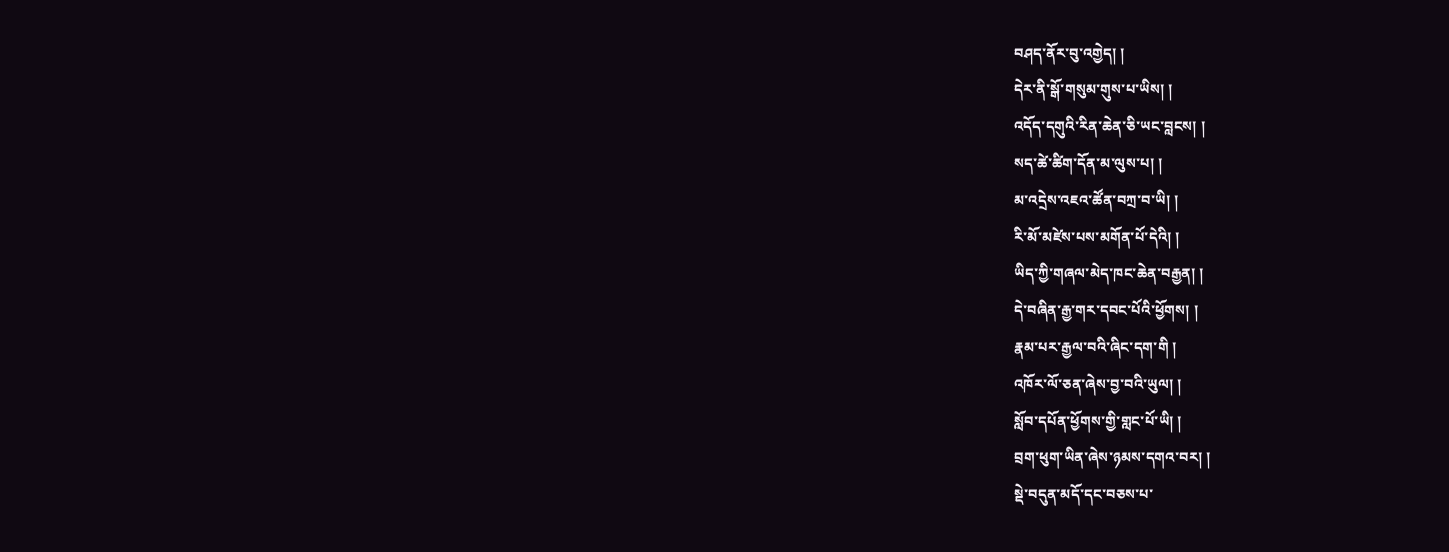བཤད་ནོར་བུ་འགྱེད། །
དེར་ནི་སྒོ་གསུམ་གུས་པ་ཡིས། །
འདོད་དགུའི་རིན་ཆེན་ཅི་ཡང་བླངས། །
སད་ཚེ་ཚིག་དོན་མ་ལུས་པ། །
མ་འདྲེས་འཇའ་ཚོན་བཀྲ་བ་ཡི། །
རི་མོ་མཛེས་པས་མགོན་པོ་དེའི། །
ཡིད་ཀྱི་གཞལ་མེད་ཁང་ཆེན་བརྒྱན། །
དེ་བཞིན་རྒྱ་གར་དབང་པོའི་ཕྱོགས། །
རྣམ་པར་རྒྱལ་བའི་ཞིང་དག་གི །
འཁོར་ལོ་ཅན་ཞེས་བྱ་བའི་ཡུལ། །
སློབ་དཔོན་ཕྱོགས་གྱི་གླང་པོ་ཡི། །
བྲག་ཕུག་ཡིན་ཞེས་ཉམས་དགའ་བར། །
སྡེ་བདུན་མདོ་དང་བཅས་པ་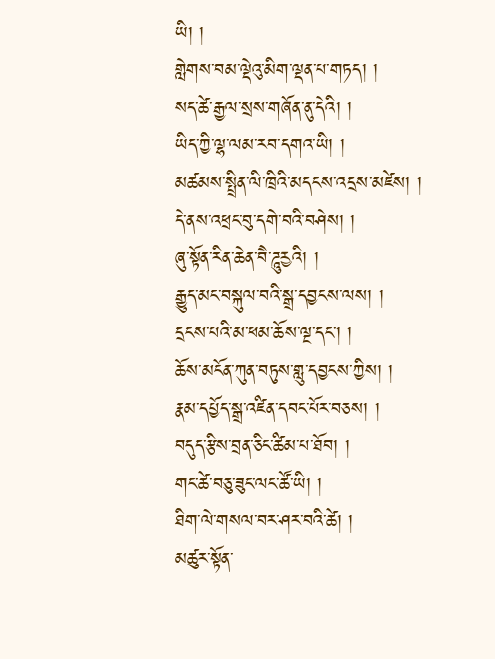ཡི། །
གླེགས་བམ་ལྡེའུ་མིག་ལྡན་པ་གཏད། །
སད་ཚེ་རྒྱལ་སྲས་གཞོན་ནུ་དེའི། །
ཡིད་ཀྱི་ལྷ་ལམ་རབ་དགའ་ཡི། །
མཚམས་སྤྲིན་ལི་ཁྲིའི་མདངས་འདྲས་མཛེས། །
དེ་ནས་འཕྲང་བུ་དགེ་བའི་བཤེས། །
ཞུ་སྟོན་རིན་ཆེན་བཻ་ཌཱུརྱའི། །
རྒྱུད་མང་བསྐུལ་བའི་སྒྲ་དབྱངས་ལས། །
དྲངས་པའི་མ་ཕམ་ཆོས་ལྔ་དང་། །
ཆོས་མངོན་ཀུན་བཏུས་གླུ་དབྱངས་ཀྱིས། །
རྣམ་དཔྱོད་སྒྲ་འཛིན་དབང་པོར་བཅས། །
བདུད་རྩིས་བྲན་ཅིང་ཚིམ་པ་ཐོབ། །
གང་ཚེ་བཅུ་ཟུང་ལང་ཚོ་ཡི། །
ཐིག་ལེ་གསལ་བར་ཤར་བའི་ཚེ། །
མཚུར་སྟོན་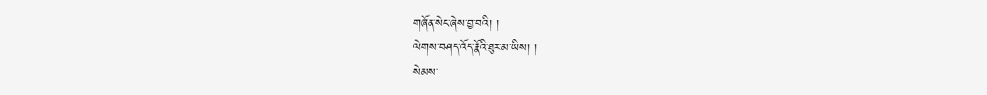གཞོན་སེང་ཞེས་བྱ་བའི། །
ལེགས་བཤད་འོད་རྣོའི་ཐུར་མ་ཡིས། །
སེམས་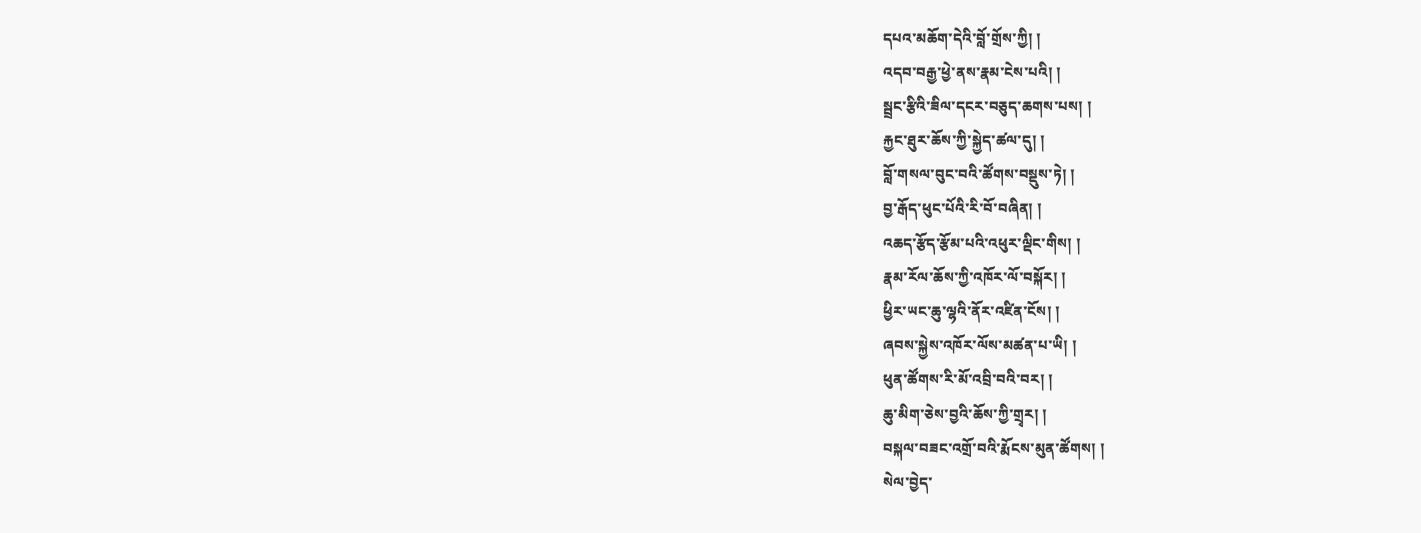དཔའ་མཆོག་དེའི་བློ་གྲོས་ཀྱི། །
འདབ་བརྒྱ་ཕྱེ་ནས་རྣམ་ངེས་པའི། །
སྦྲང་རྩིའི་ཟིལ་དངར་བཅུད་ཆགས་པས། །
རྐྱང་ཐུར་ཆོས་ཀྱི་སྐྱེད་ཚལ་དུ། །
བློ་གསལ་བུང་བའི་ཚོགས་བསྡུས་ཏེ། །
བྱ་རྒོད་ཕུང་པོའི་རི་བོ་བཞིན། །
འཆད་རྩོད་རྩོམ་པའི་འཕུར་ལྡིང་གིས། །
རྣམ་རོལ་ཆོས་ཀྱི་འཁོར་ལོ་བསྐོར། །
ཕྱིར་ཡང་ཆུ་ལྷའི་ནོར་འཛིན་ངོས། །
ཞབས་སྐྱེས་འཁོར་ལོས་མཚན་པ་ཡི། །
ཕུན་ཚོགས་རི་མོ་འབྲི་བའི་བར། །
ཆུ་མིག་ཅེས་བྱའི་ཆོས་ཀྱི་གྲྭར། །
བསྐལ་བཟང་འགྲོ་བའི་རྨོངས་མུན་ཚོགས། །
སེལ་བྱེད་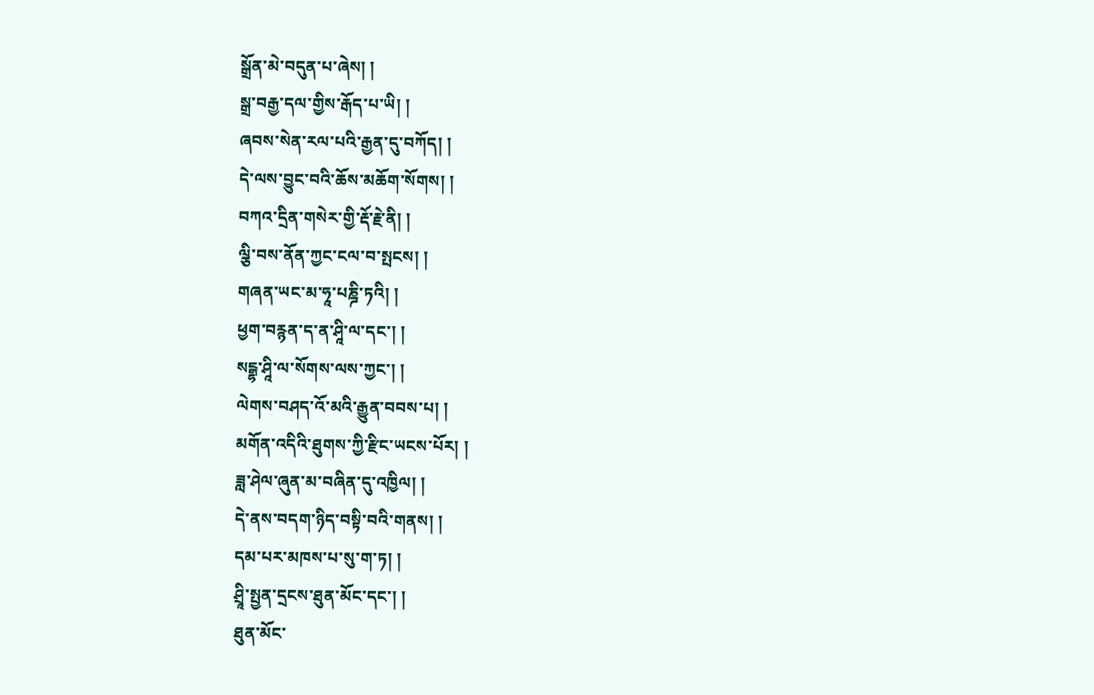སྒྲོན་མེ་བདུན་པ་ཞེས། །
སྒྲ་བརྒྱ་དལ་གྱིས་རྒོད་པ་ཡི། །
ཞབས་སེན་རལ་པའི་རྒྱན་དུ་བཀོད། །
དེ་ལས་བྱུང་བའི་ཆོས་མཆོག་སོགས། །
བཀའ་དྲིན་གསེར་གྱི་རྡོ་རྗེ་ནི། །
ལྕི་བས་ནོན་ཀྱང་ངལ་བ་སྤངས། །
གཞན་ཡང་མ་ཧཱ་པཎྜི་ཏའི། །
ཕྱག་བརྙན་ད་ན་ཤཱི་ལ་དང་། །
སངྒྷ་ཤཱི་ལ་སོགས་ལས་ཀྱང་། །
ལེགས་བཤད་འོ་མའི་རྒྱུན་བབས་པ། །
མགོན་འདིའི་ཐུགས་ཀྱི་རྫིང་ཡངས་པོར། །
ཟླ་ཤེལ་ཞུན་མ་བཞིན་དུ་འཁྱིལ། །
དེ་ནས་བདག་ཉིད་བསྟི་བའི་གནས། །
དམ་པར་མཁས་པ་སུ་ག་ཏ། །
ཤྲཱི་སྤྱན་དྲངས་ཐུན་མོང་དང་། །
ཐུན་མོང་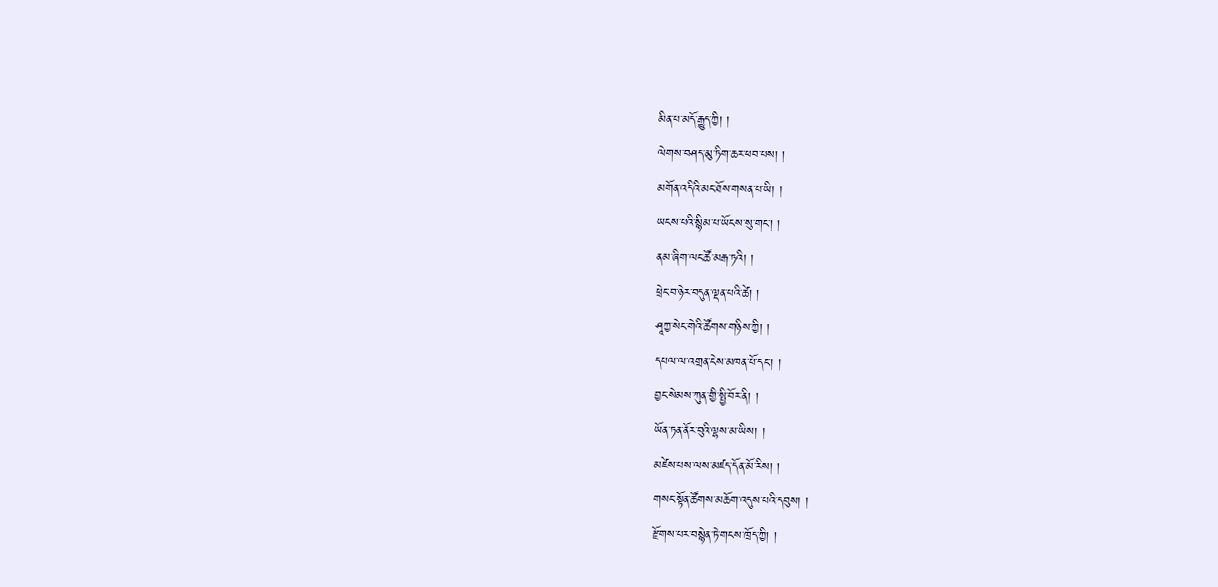མིན་པ་མདོ་རྒྱུད་ཀྱི། །
ལེགས་བཤད་མུ་ཏིག་ཆར་ཕབ་པས། །
མགོན་འདིའི་མང་ཐོས་གསན་པ་ཡི། །
ཡངས་པའི་སྙིམ་པ་ཡོངས་སུ་གང་། །
ནམ་ཞིག་ལང་ཚོ་མརྒ་ཏའི། །
ཕྲེང་བ་ཉེར་བདུན་ལྡན་པའི་ཚེ། །
ཤཱཀྱ་སེང་གེའི་ཚོགས་གཉིས་ཀྱི། །
དཔལ་ལ་འགྲན་ངེས་མཁན་པོ་དང་། །
བྱང་སེམས་ཀུན་གྱི་སྤྱི་བོར་ནི། །
ཡོན་ཏན་ནོར་བུའི་ལྷས་མ་ཡིས། །
མཛེས་པས་ལས་མཛད་དོན་མོ་རིས། །
གསང་སྟོན་ཚོགས་མཆོག་འདུས་པའི་དབུས། །
རྫོགས་པར་བསྙེན་ཏེ་གངས་ཁྲོད་ཀྱི། །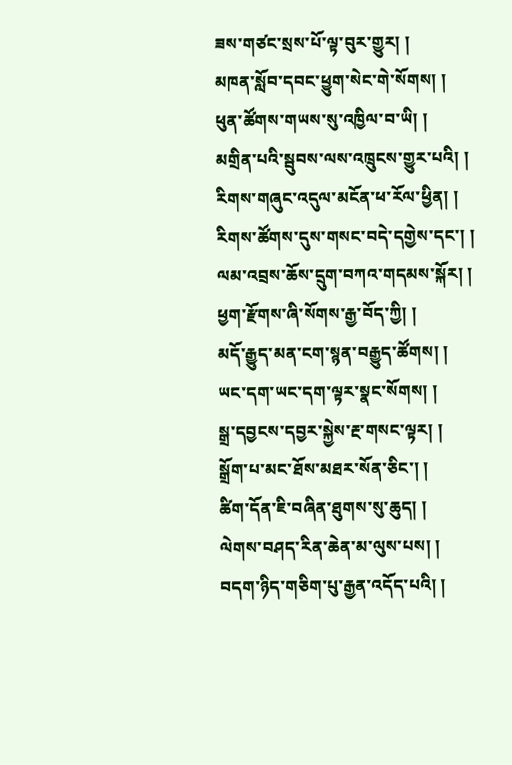ཟས་གཙང་སྲས་པོ་ལྟ་བུར་གྱུར། །
མཁན་སློབ་དབང་ཕྱུག་སེང་གེ་སོགས། །
ཕུན་ཚོགས་གཡས་སུ་འཁྱིལ་བ་ཡི། །
མགྲིན་པའི་སྦུབས་ལས་འཁྲུངས་གྱུར་པའི། །
རིགས་གཞུང་འདུལ་མངོན་ཕ་རོལ་ཕྱིན། །
རིགས་ཚོགས་དུས་གསང་བདེ་དགྱེས་དང་། །
ལམ་འབྲས་ཆོས་དྲུག་བཀའ་གདམས་སྐོར། །
ཕྱག་རྫོགས་ཞི་སོགས་རྒྱ་བོད་ཀྱི། །
མདོ་རྒྱུད་མན་ངག་སྙན་བརྒྱུད་ཚོགས། །
ཡང་དག་ཡང་དག་ལྟར་སྣང་སོགས། །
སྒྲ་དབྱངས་དབྱར་སྐྱེས་རྔ་གསང་ལྟར། །
སྒྲོག་པ་མང་ཐོས་མཐར་སོན་ཅིང་། །
ཚིག་དོན་ཇི་བཞིན་ཐུགས་སུ་ཆུད། །
ལེགས་བཤད་རིན་ཆེན་མ་ལུས་པས། །
བདག་ཉིད་གཅིག་པུ་རྒྱན་འདོད་པའི། །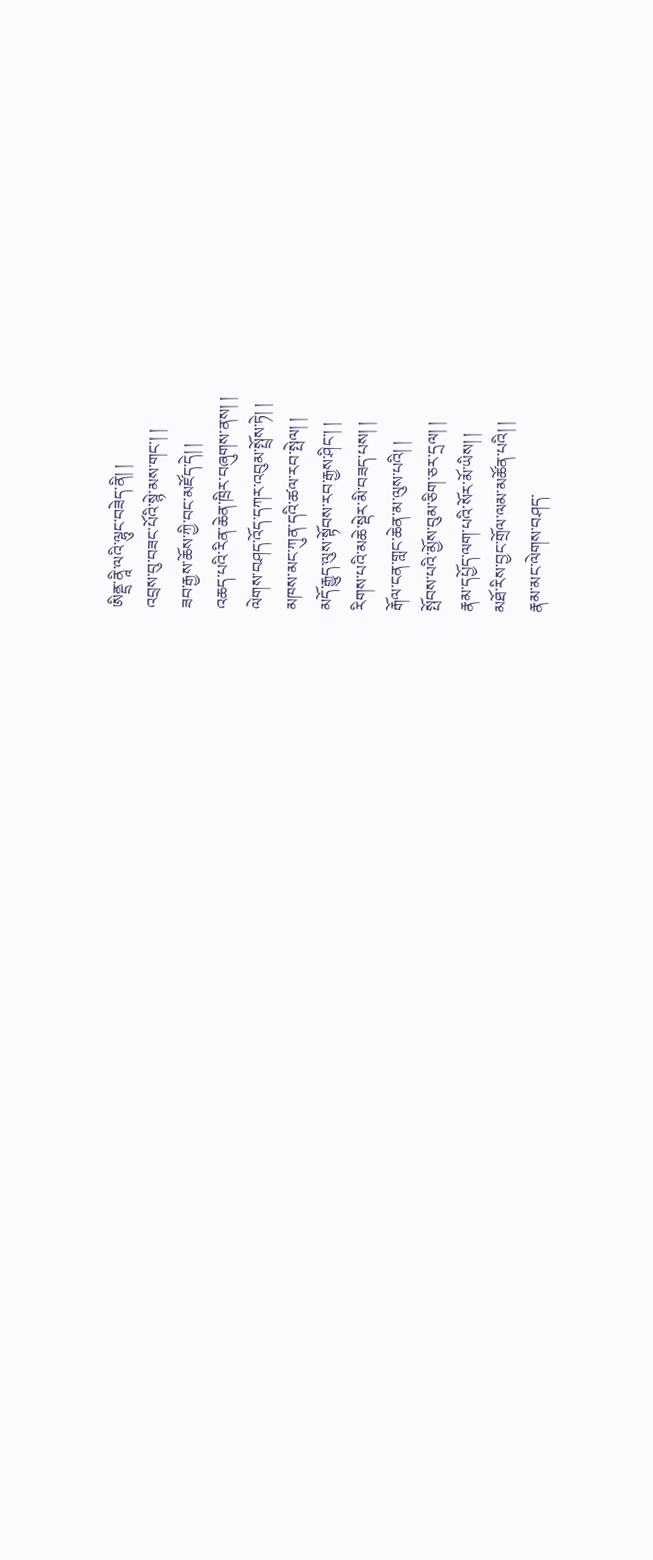ཨིནྡྲ་ནཱི་ལའི་ལྷུང་བཟེད་ནི། །
འབྲས་བུ་བཟང་པོའི་སྙེ་མས་གང་། །
ཟབ་རྒྱས་ཆོས་ཀྱི་བང་མཛོད་དེ། །
འཆད་པའི་རིན་ཆེན་ཁྲིར་བཞུགས་ནས། །
ལེགས་བཤད་འོད་དཀར་འབུམ་སྤྲོས་ཏེ། །
མཁས་མང་ཀུན་དའི་ཚལ་རབ་སྤེལ། །
མདོ་རྒྱུད་ལུས་སྟོབས་རབ་རྒྱས་ཤིང་། །
རིགས་པའི་མཆེ་སྡེར་མི་བཟད་པས། །
རྒོལ་ངན་གླང་ཆེན་མ་ལུས་པའི། །
སྤོབས་པའི་མྱོས་བུམ་ཅིག་ཅར་དྲལ། །
རྣམ་དཔྱོད་ལག་པའི་སོར་མོ་ཡིས། །
མཐོ་རིས་བྱང་གྲོལ་ལམ་མཚོན་པའི། །
རྣམ་མང་ལེགས་བཤད་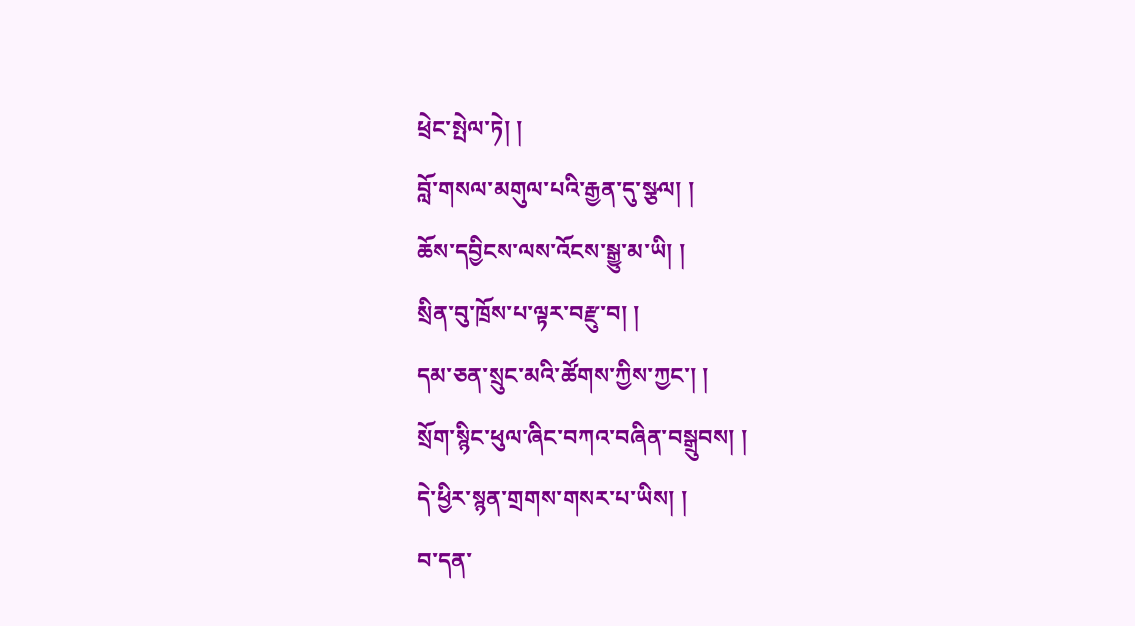ཕྲེང་སྤེལ་ཏེ། །
བློ་གསལ་མགུལ་པའི་རྒྱན་དུ་སྩལ། །
ཆོས་དབྱིངས་ལས་འོངས་སྒྱུ་མ་ཡི། །
སྲིན་བུ་ཁྲོས་པ་ལྟར་བརྫུ་བ། །
དམ་ཅན་སྲུང་མའི་ཚོགས་ཀྱིས་ཀྱང་། །
སྲོག་སྙིང་ཕུལ་ཞིང་བཀའ་བཞིན་བསྒྲུབས། །
དེ་ཕྱིར་སྙན་གྲགས་གསར་པ་ཡིས། །
བ་དན་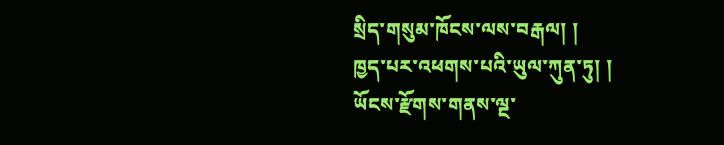སྲིད་གསུམ་ཁོངས་ལས་བརྒལ། །
ཁྱད་པར་འཕགས་པའི་ཡུལ་ཀུན་ཏུ། །
ཡོངས་རྫོགས་གནས་ལྔ་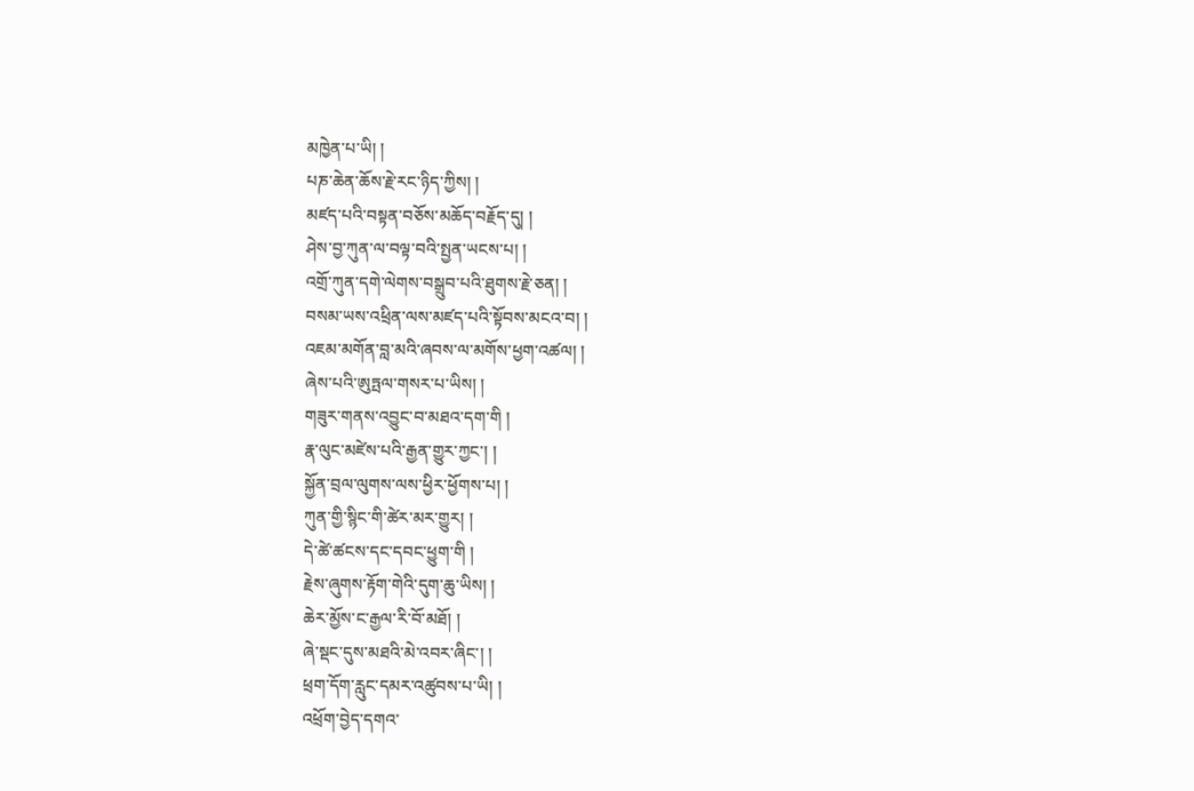མཁྱེན་པ་ཡི། །
པཎ་ཆེན་ཆོས་རྗེ་རང་ཉིད་ཀྱིས། །
མཛད་པའི་བསྟན་བཅོས་མཆོད་བརྗོད་དུ། །
ཤེས་བྱ་ཀུན་ལ་བལྟ་བའི་སྤྱན་ཡངས་པ། །
འགྲོ་ཀུན་དགེ་ལེགས་བསྒྲུབ་པའི་ཐུགས་རྗེ་ཅན། །
བསམ་ཡས་འཕྲིན་ལས་མཛད་པའི་སྟོབས་མངའ་བ། །
འཇམ་མགོན་བླ་མའི་ཞབས་ལ་མགོས་ཕྱག་འཚལ། །
ཞེས་པའི་ཨུཏྤལ་གསར་པ་ཡིས། །
གཟུར་གནས་འབྱུང་བ་མཐའ་དག་གི །
རྣ་ལུང་མཛེས་པའི་རྒྱན་གྱུར་ཀྱང་། །
སྐྱོན་བྲལ་ལུགས་ལས་ཕྱིར་ཕྱོགས་པ། །
ཀུན་གྱི་སྙིང་གི་ཚེར་མར་གྱུར། །
དེ་ཚེ་ཚངས་དང་དབང་ཕྱུག་གི །
རྗེས་ཞུགས་རྟོག་གེའི་དུག་ཆུ་ཡིས། །
ཆེར་མྱོས་ང་རྒྱལ་རི་བོ་མཐོ། །
ཞེ་སྡང་དུས་མཐའི་མེ་འབར་ཞིང་། །
ཕྲག་དོག་རླུང་དམར་འཚུབས་པ་ཡི། །
འཕྲོག་བྱེད་དགའ་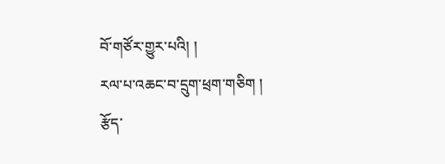བོ་གཙོར་གྱུར་པའི། །
རལ་པ་འཆང་བ་དྲུག་ཕྲག་གཅིག །
རྩོད་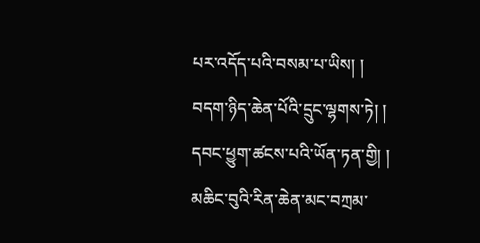པར་འདོད་པའི་བསམ་པ་ཡིས། །
བདག་ཉིད་ཆེན་པོའི་དྲུང་ལྷགས་ཏེ། །
དབང་ཕྱུག་ཚངས་པའི་ཡོན་ཏན་གྱི། །
མཆིང་བུའི་རིན་ཆེན་མང་བཀྲམ་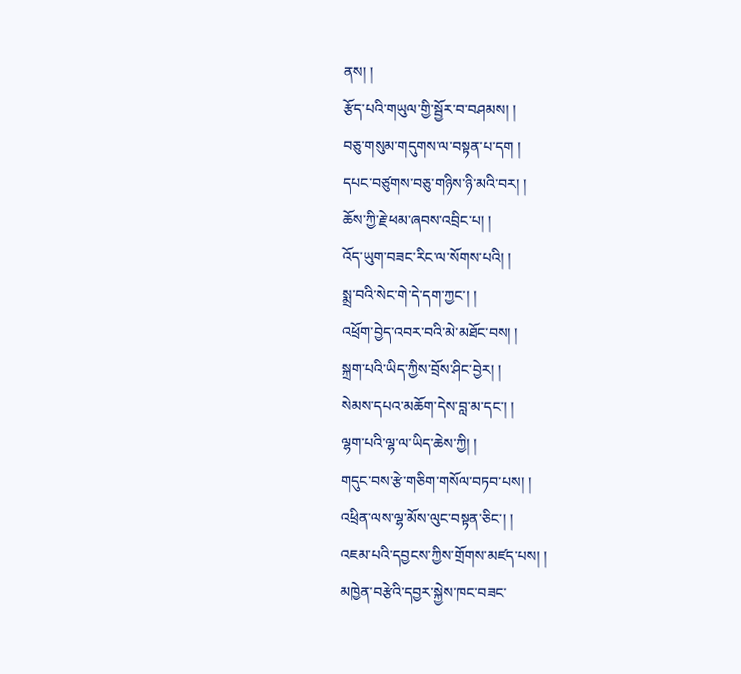ནས། །
རྩོད་པའི་གཡུལ་གྱི་སྦྱོར་བ་བཤམས། །
བཅུ་གསུམ་གདུགས་ལ་བསྟན་པ་དག །
དཔང་བཙུགས་བཅུ་གཉིས་ཉི་མའི་བར། །
ཆོས་ཀྱི་རྗེ་ཕམ་ཞབས་འབྲིང་པ། །
འོད་ཡུག་བཟང་རིང་ལ་སོགས་པའི། །
སྨྲ་བའི་སེང་གེ་དེ་དག་ཀྱང་། །
འཕྲོག་བྱེད་འབར་བའི་མེ་མཐོང་བས། །
སྐྲག་པའི་ཡིད་ཀྱིས་བྲོས་ཤིང་བྱེར། །
སེམས་དཔའ་མཆོག་དེས་བླ་མ་དང་། །
ལྷག་པའི་ལྷ་ལ་ཡིད་ཆེས་ཀྱི། །
གདུང་བས་རྩེ་གཅིག་གསོལ་བཏབ་པས། །
འཕྲིན་ལས་ལྷ་མོས་ལུང་བསྟན་ཅིང་། །
འཇམ་པའི་དབྱངས་ཀྱིས་གྲོགས་མཛད་པས། །
མཁྱེན་བརྩེའི་དབྱར་སྐྱེས་ཁང་བཟང་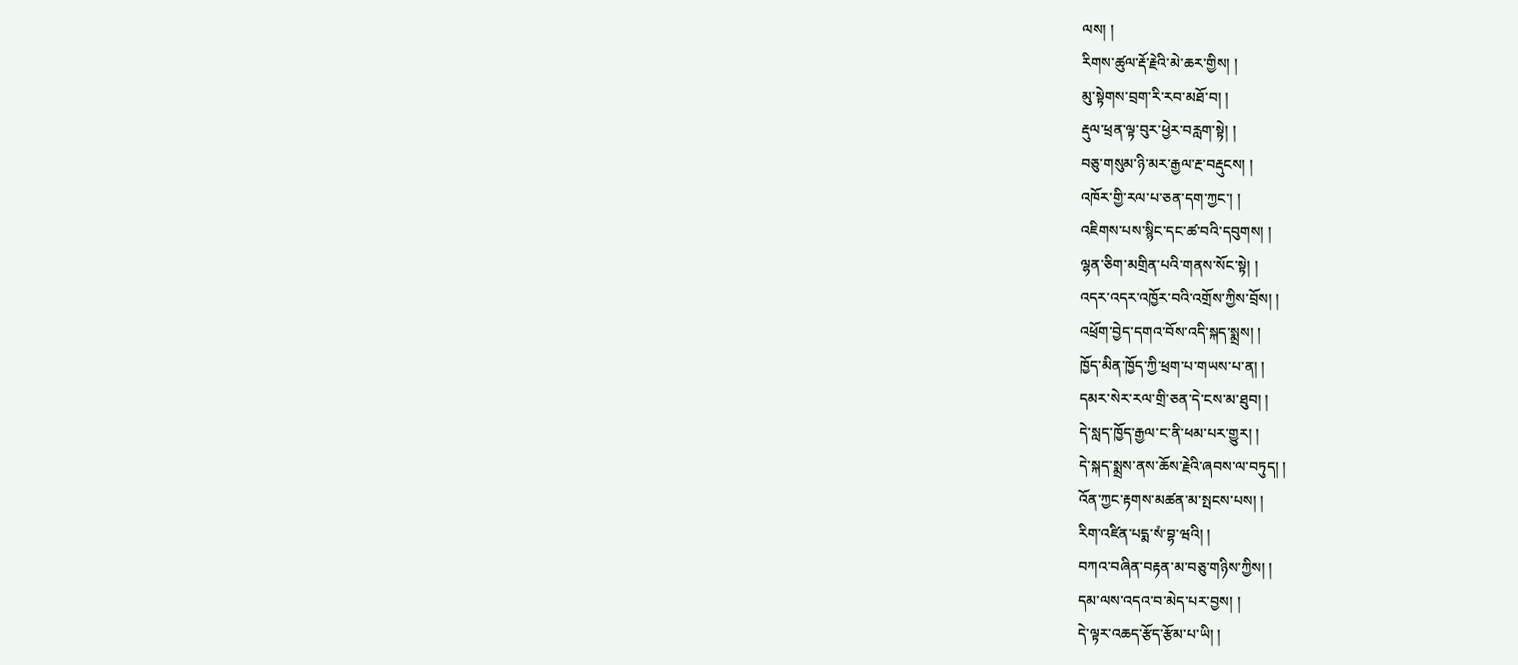ལས། །
རིགས་ཚུལ་རྡོ་རྗེའི་མེ་ཆར་གྱིས། །
མུ་སྟེགས་བྲག་རི་རབ་མཐོ་བ། །
རྡུལ་ཕྲན་ལྟ་བུར་ཕྱེར་བརླག་སྟེ། །
བཅུ་གསུམ་ཉི་མར་རྒྱལ་རྔ་བརྡུངས། །
འཁོར་གྱི་རལ་པ་ཅན་དག་ཀྱང་། །
འཇིགས་པས་སྙིང་དང་ཚ་བའི་དབུགས། །
ལྷན་ཅིག་མགྲིན་པའི་གནས་སོང་སྟེ། །
འདར་འདར་འཁྱོར་བའི་འགྲོས་ཀྱིས་བྲོས། །
འཕྲོག་བྱེད་དགའ་བོས་འདི་སྐད་སྨྲས། །
ཁྱོད་མིན་ཁྱོད་ཀྱི་ཕྲག་པ་གཡས་པ་ན། །
དམར་སེར་རལ་གྲི་ཅན་དེ་ངས་མ་ཐུབ། །
དེ་སླད་ཁྱོད་རྒྱལ་ང་ནི་ཕམ་པར་གྱུར། །
དེ་སྐད་སྨྲས་ནས་ཆོས་རྗེའི་ཞབས་ལ་བཏུད། །
འོན་ཀྱང་རྟགས་མཚན་མ་སྤངས་པས། །
རིག་འཛིན་པདྨ་སཾ་བྷ་ཝའི། །
བཀའ་བཞིན་བརྟན་མ་བཅུ་གཉིས་ཀྱིས། །
དམ་ལས་འདའ་བ་མེད་པར་བྱས། །
དེ་ལྟར་འཆད་རྩོད་རྩོམ་པ་ཡི། །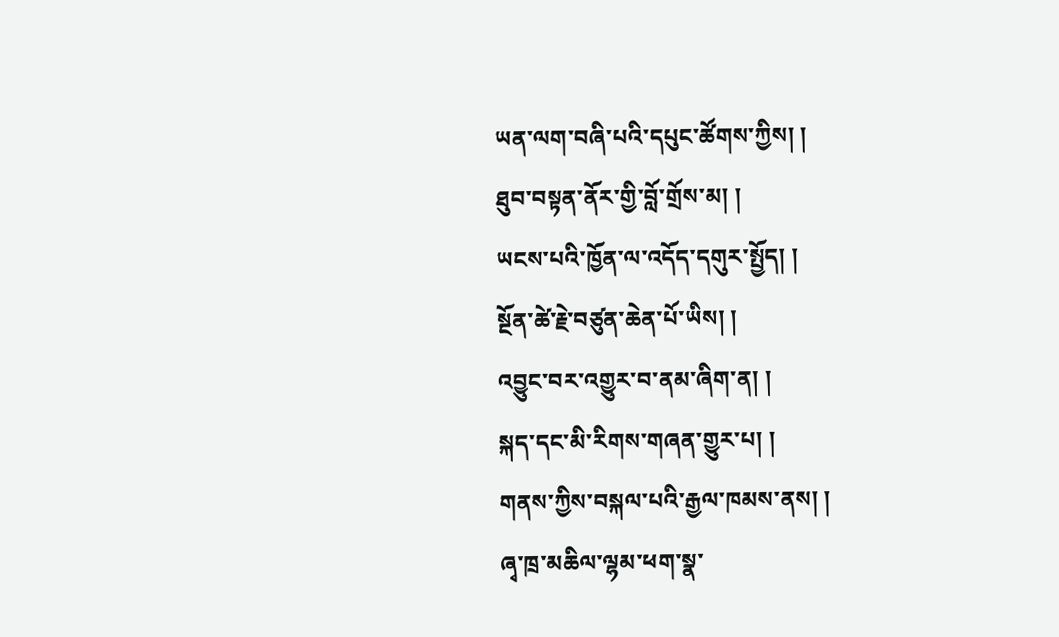ཡན་ལག་བཞི་པའི་དཔུང་ཚོགས་ཀྱིས། །
ཐུབ་བསྟན་ནོར་གྱི་བློ་གྲོས་མ། །
ཡངས་པའི་ཁྱོན་ལ་འདོད་དགུར་སྤྱོད། །
སྔོན་ཚེ་རྗེ་བཙུན་ཆེན་པོ་ཡིས། །
འབྱུང་བར་འགྱུར་བ་ནམ་ཞིག་ན། །
སྐད་དང་མི་རིགས་གཞན་གྱུར་པ། །
གནས་ཀྱིས་བསྐལ་པའི་རྒྱལ་ཁམས་ནས། །
ཞྭ་ཁྲ་མཆིལ་ལྷམ་ཕག་སྣ་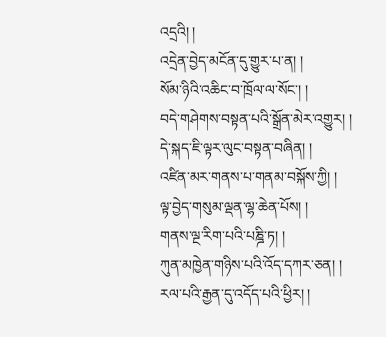འདྲའི། །
འདྲེན་བྱེད་མངོན་དུ་གྱུར་པ་ན། །
སོམ་ཉིའི་འཆིང་བ་ཁྲོལ་ལ་སོང་། །
བདེ་གཤེགས་བསྟན་པའི་སྒྲོན་མེར་འགྱུར། །
དེ་སྐད་ཇི་ལྟར་ལུང་བསྟན་བཞིན། །
འཛིན་མར་གནས་པ་གནམ་བསྐོས་ཀྱི། །
ལྟ་བྱེད་གསུམ་ལྡན་ལྷ་ཆེན་པོས། །
གནས་ལྔ་རིག་པའི་པཎྜི་ཏ། །
ཀུན་མཁྱེན་གཉིས་པའི་འོད་དཀར་ཅན། །
རལ་པའི་རྒྱན་དུ་འདོད་པའི་ཕྱིར། །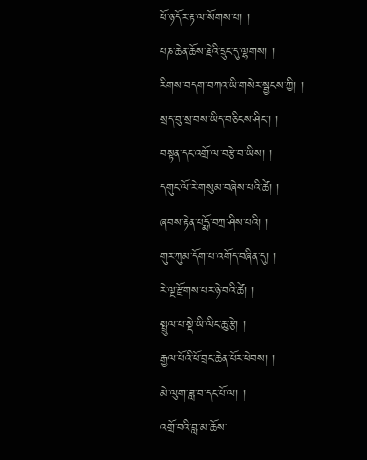ཕོ་ཉ་དོར་རྟ་ལ་སོགས་པ། །
པཎ་ཆེན་ཆོས་རྗེའི་དྲུང་དུ་ལྷགས། །
རིགས་བདག་བཀའ་ཡི་གསེར་སྦྱངས་ཀྱི། །
སྲད་བུ་སྲ་བས་ཡིད་བཅིངས་ཤིང་། །
བསྟན་དང་འགྲོ་ལ་བརྩེ་བ་ཡིས། །
དགུང་ལོ་རེ་གསུམ་བཞེས་པའི་ཚེ། །
ཞབས་རྟེན་པདྨོ་བཀྲ་ཤིས་པའི། །
གུར་ཀུམ་དོག་པ་འགོད་བཞིན་དུ། །
རེ་ལྔ་རྫོགས་པར་ཉེ་བའི་ཚེ། །
སྤྲུལ་པ་སྡེ་ཡི་ལིང་ཆུ་རྩེ། །
རྒྱལ་པོའི་ཕོ་བྲང་ཆེན་པོར་ཕེབས། །
མེ་ལུག་ཟླ་བ་དང་པོ་ལ། །
འགྲོ་བའི་བླ་མ་ཆོས་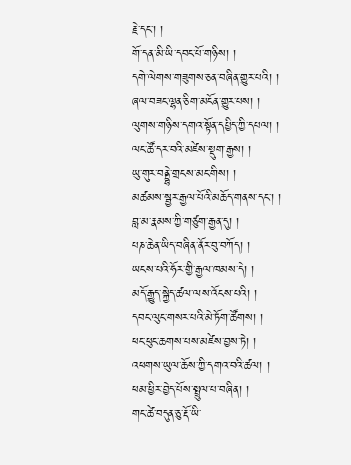རྗེ་དང་། །
གོ་དན་མི་ཡི་དབང་པོ་གཉིས། །
དགེ་ལེགས་གཟུགས་ཅན་བཞིན་གྱུར་པའི། །
ཞལ་བཟང་ལྷན་ཅིག་མངོན་གྱུར་པས། །
ལུགས་གཉིས་དགའ་སྟོན་དཔྱིད་ཀྱི་དཔལ། །
ལང་ཚོ་དར་བའི་མཛེས་སྡུག་རྒྱས། །
ཡུ་གུར་བནྡྷེ་གྲངས་མང་གིས། །
མཚམས་སྦྱར་རྒྱལ་པོའི་མཆོད་གནས་དང་། །
བླ་མ་རྣམས་ཀྱི་གཙུག་རྒྱན་དུ། །
པཎ་ཆེན་ཡིད་བཞིན་ནོར་བུ་བཀོད། །
ཡངས་པའི་ཧོར་གྱི་རྒྱལ་ཁམས་དེ། །
མདོ་རྒྱུད་སྐྱེད་ཚལ་ལས་འོངས་པའི། །
དབང་ལུང་གསར་པའི་མེ་ཏོག་ཚོགས། །
ཕང་ཕུང་ཆགས་པས་མཛེས་བྱས་ཏེ། །
འཕགས་ཡུལ་ཆོས་ཀྱི་དགའ་བའི་ཚལ། །
ཕམ་ཕྱིར་བྱེད་པོས་སྤྲུལ་པ་བཞིན། །
གང་ཚེ་བདུན་ཅུ་རྡོ་ཡི་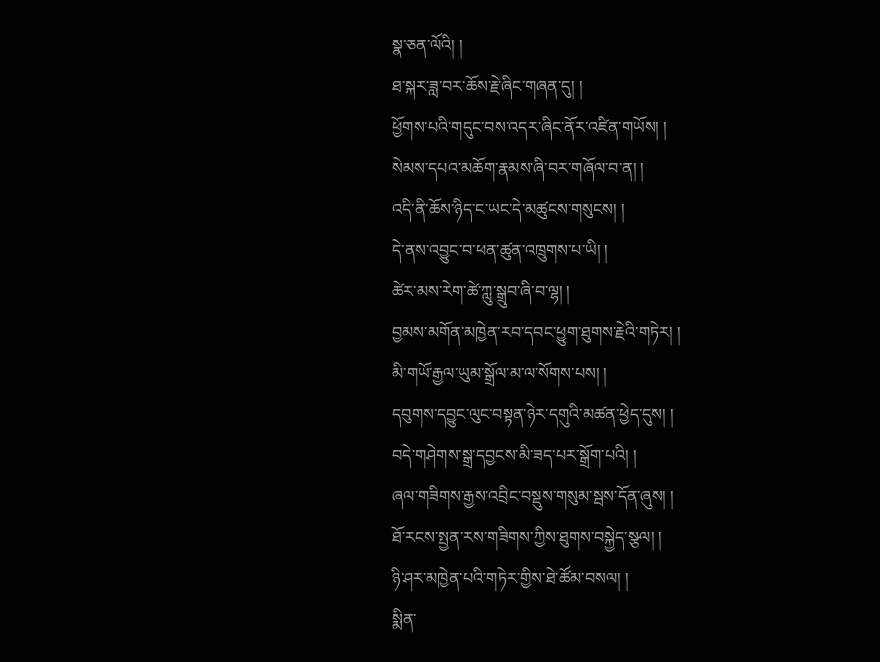སྣ་ཅན་ལོའི། །
ཐ་སྐར་ཟླ་བར་ཆོས་རྗེ་ཞིང་གཞན་དུ། །
ཕྱོགས་པའི་གདུང་བས་འདར་ཞིང་ནོར་འཛིན་གཡོས། །
སེམས་དཔའ་མཆོག་རྣམས་ཞི་བར་གཞོལ་བ་ན། །
འདི་ནི་ཆོས་ཉིད་ང་ཡང་དེ་མཚུངས་གསུངས། །
དེ་ནས་འབྱུང་བ་ཕན་ཚུན་འཁྲུགས་པ་ཡི། །
ཚེར་མས་རེག་ཚེ་ཀླུ་སྒྲུབ་ཞི་བ་ལྷ། །
བྱམས་མགོན་མཁྱེན་རབ་དབང་ཕྱུག་ཐུགས་རྗེའི་གཏེར། །
མི་གཡོ་རྒྱལ་ཡུམ་སྒྲོལ་མ་ལ་སོགས་པས། །
དབུགས་དབྱུང་ལུང་བསྟན་ཉེར་དགུའི་མཚན་ཕྱེད་དུས། །
བདེ་གཤེགས་སྒྲ་དབྱངས་མི་ཟད་པར་སྒྲོག་པའི། །
ཞལ་གཟིགས་རྒྱས་འབྲིང་བསྡུས་གསུམ་སྦས་དོན་ཞུས། །
ཐོ་རངས་སྤྱན་རས་གཟིགས་ཀྱིས་ཐུགས་བསྐྱེད་སྩལ། །
ཉི་ཤར་མཁྱེན་པའི་གཏེར་གྱིས་ཐེ་ཚོམ་བསལ། །
སྨིན་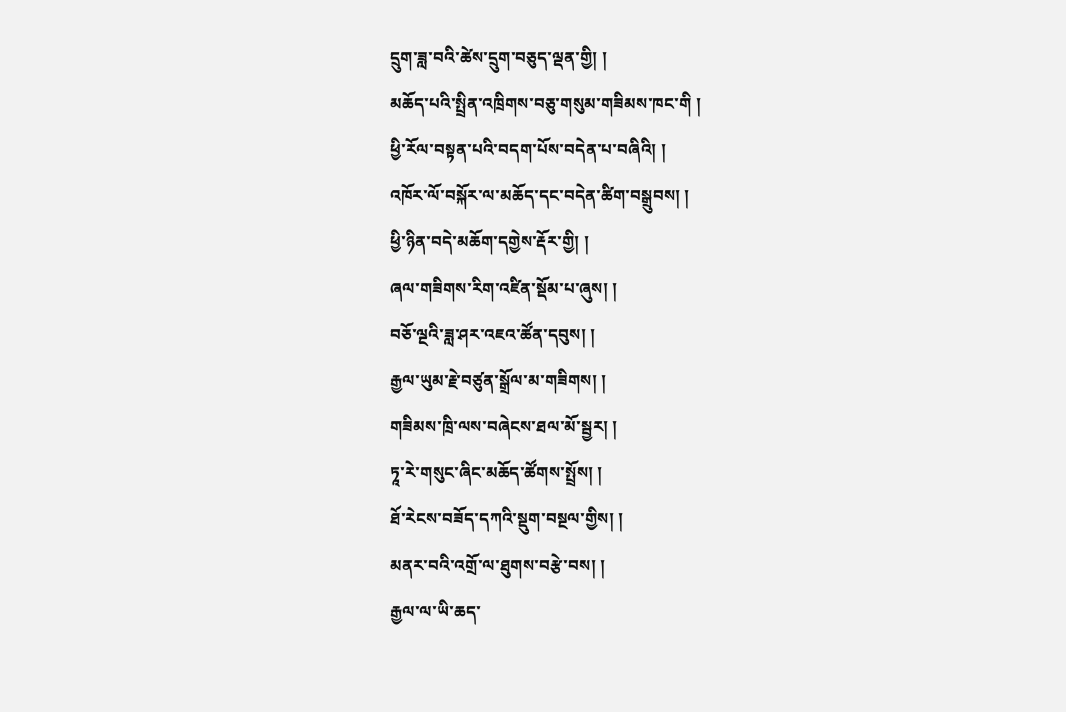དྲུག་ཟླ་བའི་ཚེས་དྲུག་བཅུད་ལྡན་གྱི། །
མཆོད་པའི་སྤྲིན་འཁྲིགས་བཅུ་གསུམ་གཟིམས་ཁང་གི །
ཕྱི་རོལ་བསྟན་པའི་བདག་པོས་བདེན་པ་བཞིའི། །
འཁོར་ལོ་བསྐོར་ལ་མཆོད་དང་བདེན་ཚིག་བསྒྲུབས། །
ཕྱི་ཉིན་བདེ་མཆོག་དགྱེས་རྡོར་གྱི། །
ཞལ་གཟིགས་རིག་འཛིན་སྡོམ་པ་ཞུས། །
བཅོ་ལྔའི་ཟླ་ཤར་འཇའ་ཚོན་དབུས། །
རྒྱལ་ཡུམ་རྗེ་བཙུན་སྒྲོལ་མ་གཟིགས། །
གཟིམས་ཁྲི་ལས་བཞེངས་ཐལ་མོ་སྦྱར། །
ཏཱ་རེ་གསུང་ཞིང་མཆོད་ཚོགས་སྤྲོས། །
ཐོ་རེངས་བཟོད་དཀའི་སྡུག་བསྔལ་གྱིས། །
མནར་བའི་འགྲོ་ལ་ཐུགས་བརྩེ་བས། །
རྒྱལ་ལ་ཡི་ཆད་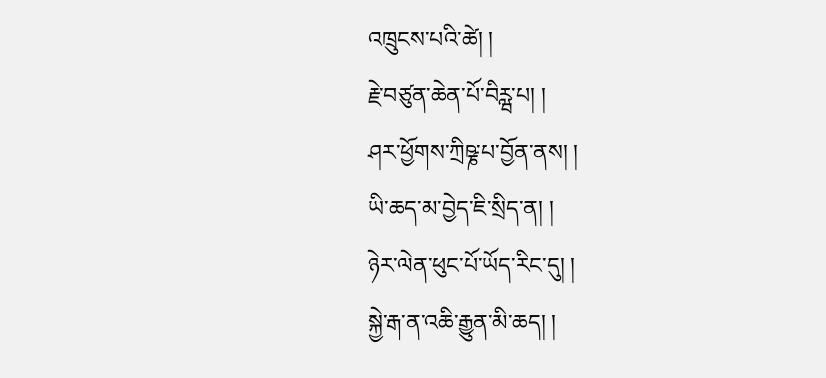འཁྲུངས་པའི་ཚེ། །
རྗེ་བཙུན་ཆེན་པོ་བིཪྺ་པ། །
ཤར་ཕྱོགས་ཀྲིཥྞ་པ་བྱོན་ནས། །
ཡི་ཆད་མ་བྱེད་ཇི་སྲིད་ན། །
ཉེར་ལེན་ཕུང་པོ་ཡོད་རིང་དུ། །
སྐྱེ་རྒ་ན་འཆི་རྒྱུན་མི་ཆད། །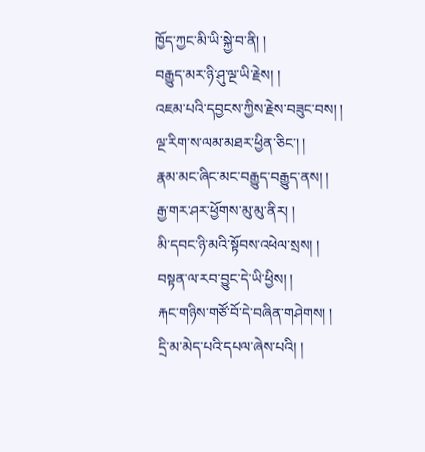ཁྱོད་ཀྱང་མི་ཡི་སྐྱེ་བ་ནི། །
བརྒྱུད་མར་ཉི་ཤུ་ལྔ་ཡི་རྗེས། །
འཇམ་པའི་དབྱངས་ཀྱིས་རྗེས་བཟུང་བས། །
ལྔ་རིག་ས་ལམ་མཐར་ཕྱིན་ཅིང་། །
རྣམ་མང་ཞིང་མང་བརྒྱུད་བརྒྱུད་ནས། །
རྒྱ་གར་ཤར་ཕྱོགས་མུ་མུ་ནིར། །
མི་དབང་ཉི་མའི་སྟོབས་འཕེལ་སྲས། །
བསྟན་ལ་རབ་བྱུང་དེ་ཡི་ཕྱིས། །
རྐང་གཉིས་གཙོ་བོ་དེ་བཞིན་གཤེགས། །
དྲི་མ་མེད་པའི་དཔལ་ཞེས་པའི། །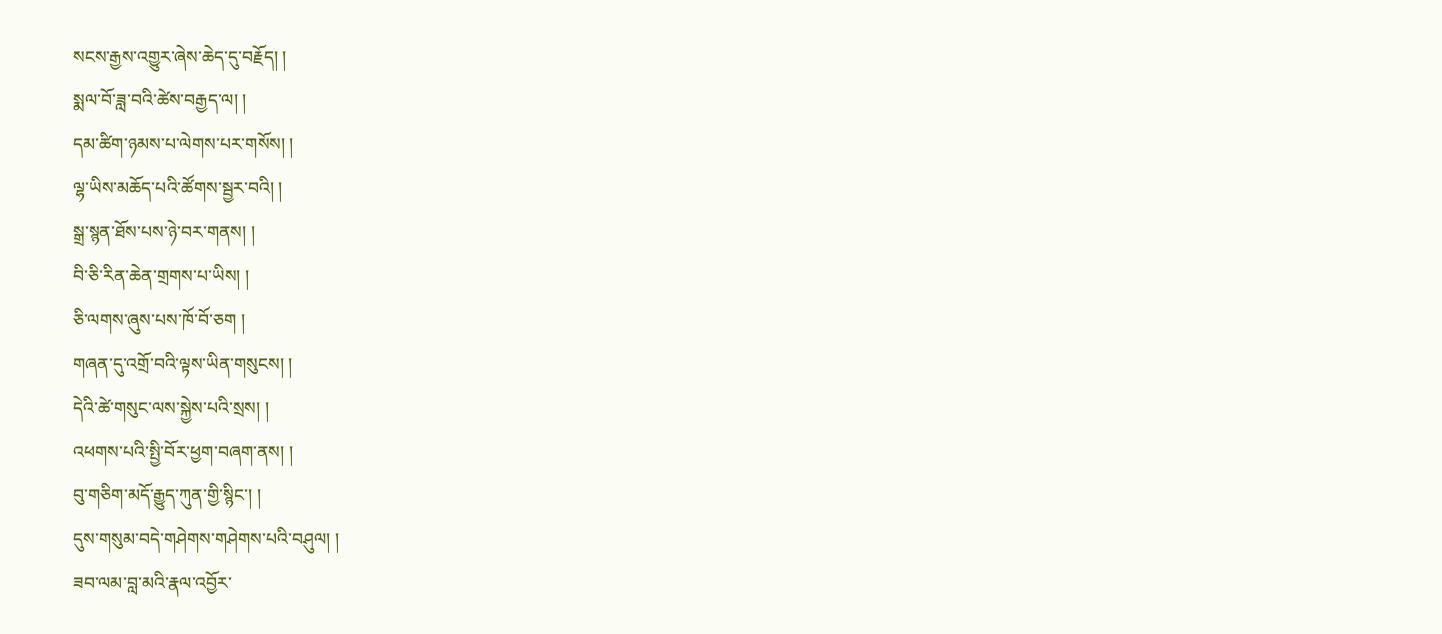སངས་རྒྱས་འགྱུར་ཞེས་ཆེད་དུ་བརྗོད། །
སྨལ་བོ་ཟླ་བའི་ཚེས་བརྒྱད་ལ། །
དམ་ཚིག་ཉམས་པ་ལེགས་པར་གསོས། །
ལྷ་ཡིས་མཆོད་པའི་ཚོགས་སྦྱར་བའི། །
སྒྲ་སྙན་ཐོས་པས་ཉེ་བར་གནས། །
བི་ཅི་རིན་ཆེན་གྲགས་པ་ཡིས། །
ཅི་ལགས་ཞུས་པས་ཁོ་བོ་ཅག །
གཞན་དུ་འགྲོ་བའི་ལྟས་ཡིན་གསུངས། །
དེའི་ཚེ་གསུང་ལས་སྐྱེས་པའི་སྲས། །
འཕགས་པའི་སྤྱི་བོར་ཕྱག་བཞག་ནས། །
བུ་གཅིག་མདོ་རྒྱུད་ཀུན་གྱི་སྙིང་། །
དུས་གསུམ་བདེ་གཤེགས་གཤེགས་པའི་བཤུལ། །
ཟབ་ལམ་བླ་མའི་རྣལ་འབྱོར་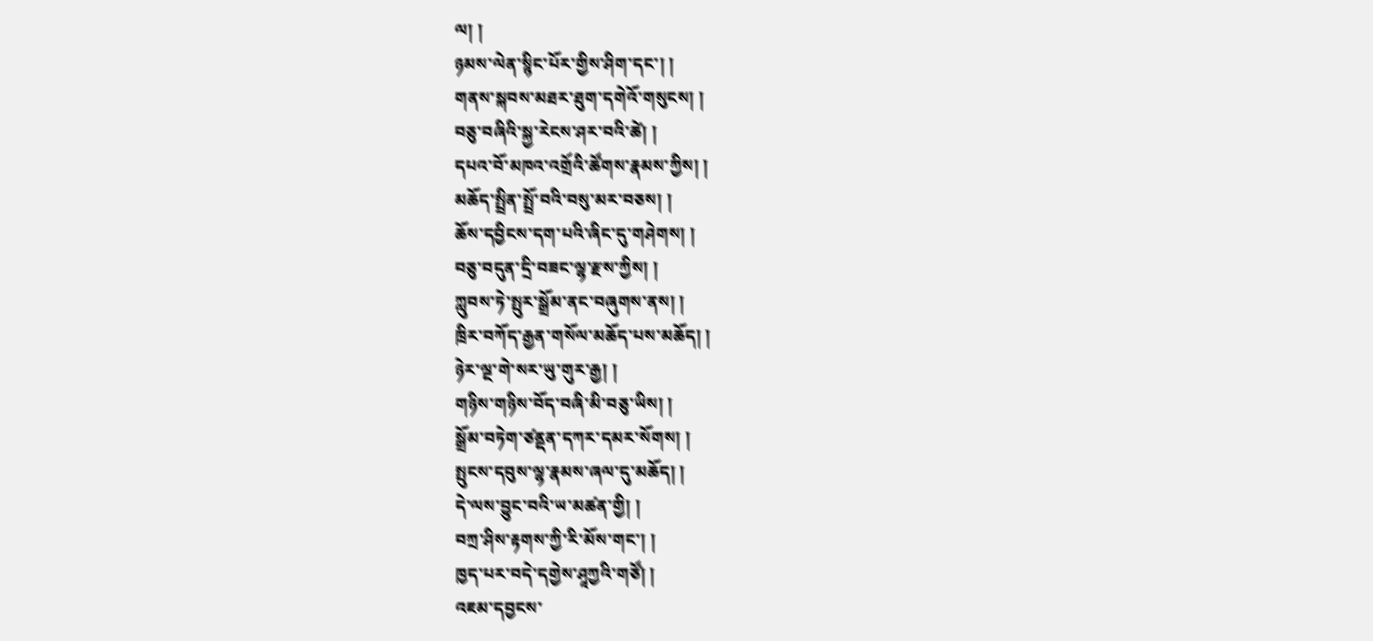ལ། །
ཉམས་ལེན་སྙིང་པོར་གྱིས་ཤིག་དང་། །
གནས་སྐབས་མཐར་ཐུག་དགེའོ་གསུངས། །
བཅུ་བཞིའི་སྐྱ་རེངས་ཤར་བའི་ཚེ། །
དཔའ་བོ་མཁའ་འགྲོའི་ཚོགས་རྣམས་ཀྱིས། །
མཆོད་སྤྲིན་སྤྲོ་བའི་བསུ་མར་བཅས། །
ཆོས་དབྱིངས་དག་པའི་ཞིང་དུ་གཤེགས། །
བཅུ་བདུན་དྲི་བཟང་ལྷ་རྫས་ཀྱིས། །
ཀླུབས་ཏེ་སྤུར་སྒྲོམ་ནང་བཞུགས་ནས། །
ཁྲིར་བཀོད་རྒྱན་གསོལ་མཆོད་པས་མཆོད། །
ཉེར་ལྔ་གེ་སར་ཡུ་གུར་རྒྱ། །
གཉིས་གཉིས་བོད་བཞི་མི་བཅུ་ཡིས། །
སྒྲོམ་བཏེག་ཙནྡན་དཀར་དམར་སོགས། །
སྤུངས་དབུས་ལྷ་རྣམས་ཞལ་དུ་མཆོད། །
དེ་ལས་བྱུང་བའི་ཡ་མཚན་གྱི། །
བཀྲ་ཤིས་རྟགས་ཀྱི་རི་མོས་གང་། །
ཁྱད་པར་བདེ་དགྱེས་ཤཱཀྱའི་གཙོ། །
འཇམ་དབྱངས་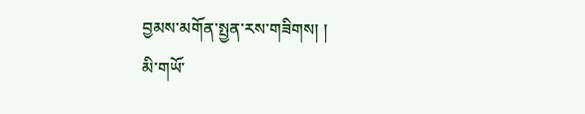བྱམས་མགོན་སྤྱན་རས་གཟིགས། །
མི་གཡོ་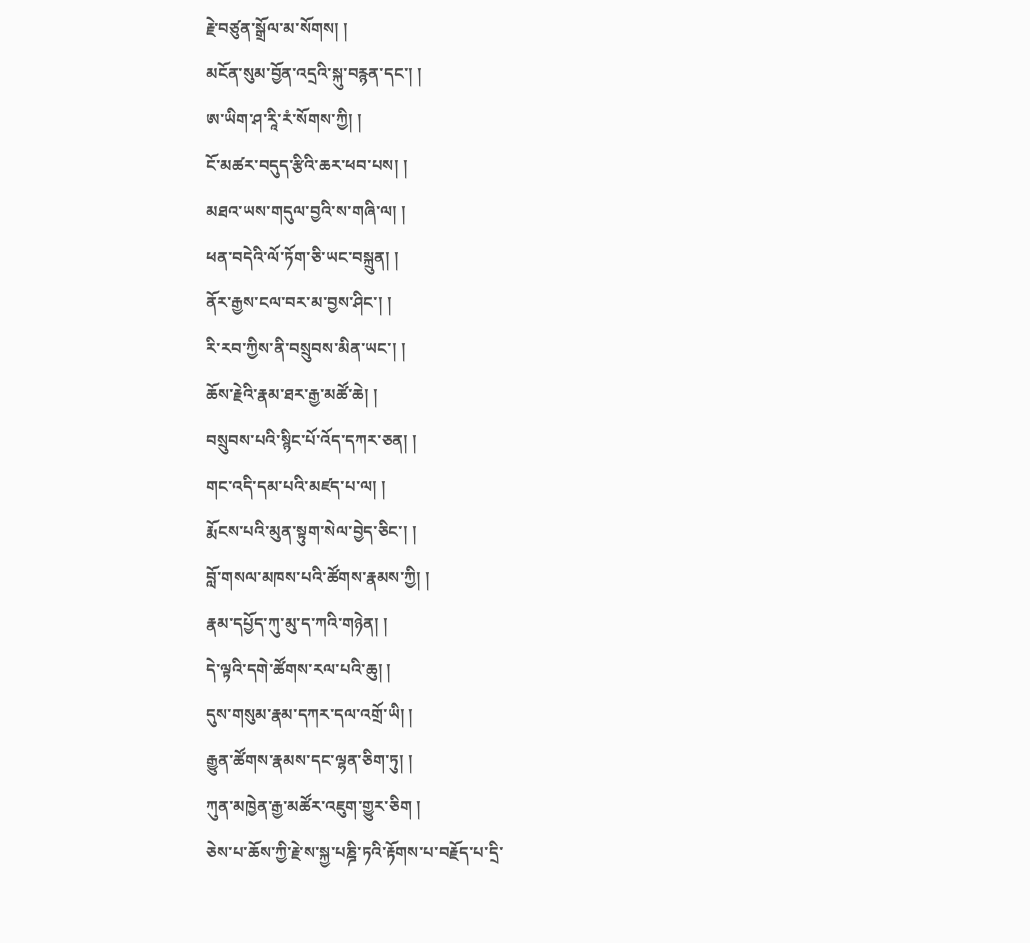རྗེ་བཙུན་སྒྲོལ་མ་སོགས། །
མངོན་སུམ་བྱོན་འདྲའི་སྐུ་བརྙན་དང་། །
ཨ་ཡིག་ཤ་རཱི་རཾ་སོགས་ཀྱི། །
ངོ་མཚར་བདུད་རྩིའི་ཆར་ཕབ་པས། །
མཐའ་ཡས་གདུལ་བྱའི་ས་གཞི་ལ། །
ཕན་བདེའི་ལོ་ཏོག་ཅི་ཡང་བསྐྲུན། །
ནོར་རྒྱས་ངལ་བར་མ་བྱས་ཤིང་། །
རི་རབ་ཀྱིས་ནི་བསྲུབས་མིན་ཡང་། །
ཆོས་རྗེའི་རྣམ་ཐར་རྒྱ་མཚོ་ཆེ། །
བསྲུབས་པའི་སྙིང་པོ་འོད་དཀར་ཅན། །
གང་འདི་དམ་པའི་མཛད་པ་ལ། །
རྨོངས་པའི་མུན་སྟུག་སེལ་བྱེད་ཅིང་། །
བློ་གསལ་མཁས་པའི་ཚོགས་རྣམས་ཀྱི། །
རྣམ་དཔྱོད་ཀུ་མུ་ད་ཀའི་གཉེན། །
དེ་ལྟའི་དགེ་ཚོགས་རལ་པའི་ཆུ། །
དུས་གསུམ་རྣམ་དཀར་དལ་འགྲོ་ཡི། །
རྒྱུན་ཚོགས་རྣམས་དང་ལྷན་ཅིག་ཏུ། །
ཀུན་མཁྱེན་རྒྱ་མཚོར་འཇུག་གྱུར་ཅིག །
ཅེས་པ་ཆོས་ཀྱི་རྗེ་ས་སྐྱ་པཎྜི་ཏའི་རྟོགས་པ་བརྗོད་པ་དྲི་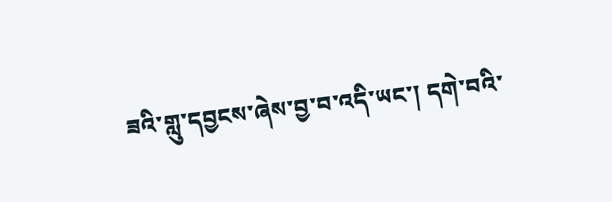ཟའི་གླུ་དབྱངས་ཞེས་བྱ་བ་འདི་ཡང་། དགེ་བའི་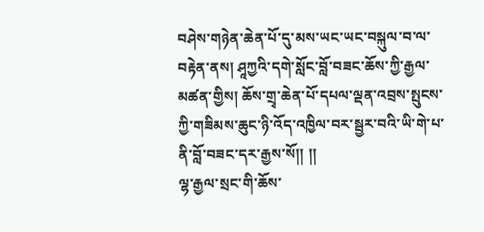བཤེས་གཉེན་ཆེན་པོ་དུ་མས་ཡང་ཡང་བསྐུལ་བ་ལ་བརྟེན་ནས། ཤཱཀྱའི་དགེ་སློང་བློ་བཟང་ཆོས་ཀྱི་རྒྱལ་མཚན་གྱིས། ཆོས་གྲྭ་ཆེན་པོ་དཔལ་ལྡན་འབྲས་སྤུངས་ཀྱི་གཟིམས་ཆུང་ཉི་འོད་འཁྱིལ་བར་སྦྱར་བའི་ཡི་གེ་པ་ནི་བློ་བཟང་དར་རྒྱས་སོ།། །།
ལྷ་རྒྱལ་སྲང་གི་ཆོས་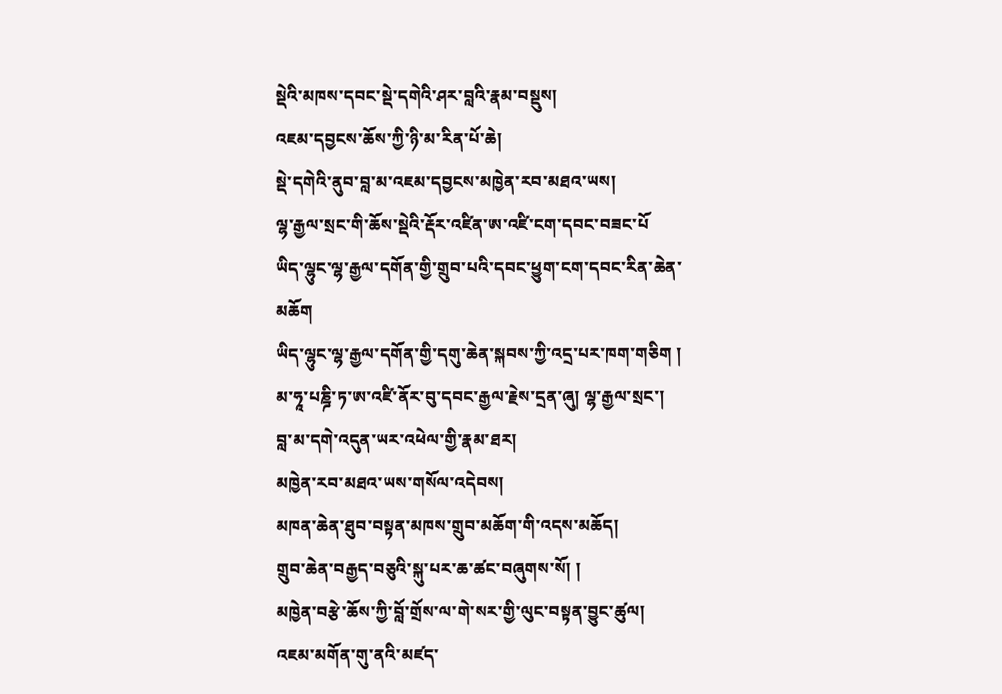སྡེའི་མཁས་དབང་སྡེ་དགེའི་ཤར་བླའི་རྣམ་བསྡུས།
འཇམ་དབྱངས་ཆོས་ཀྱི་ཉི་མ་རིན་པོ་ཆེ།
སྡེ་དགེའི་ནུབ་བླ་མ་འཇམ་དབྱངས་མཁྱེན་རབ་མཐའ་ཡས།
ལྷ་རྒྱལ་སྲང་གི་ཆོས་སྡེའི་རྡོར་འཛིན་ཨ་འཛི་ངག་དབང་བཟང་པོ
ཡིད་ལྷུང་ལྷ་རྒྱལ་དགོན་གྱི་གྲུབ་པའི་དབང་ཕྱུག་ངག་དབང་རིན་ཆེན་མཆོག
ཡིད་ལྷུང་ལྷ་རྒྱལ་དགོན་གྱི་དགུ་ཆེན་སྐབས་ཀྱི་འདྲ་པར་ཁག་གཅིག །
མ་ཧཱ་པཎྜི་ཏ་ཨ་འཛི་ནོར་བུ་དབང་རྒྱལ་རྗེས་དྲན་ཞུ། ལྷ་རྒྱལ་སྲང་།
བླ་མ་དགེ་འདུན་ཡར་འཕེལ་གྱི་རྣམ་ཐར།
མཁྱེན་རབ་མཐའ་ཡས་གསོལ་འདེབས།
མཁན་ཆེན་ཐུབ་བསྟན་མཁས་གྲུབ་མཆོག་གི་འདས་མཆོད།
གྲུབ་ཆེན་བརྒྱད་བཅུའི་སྐུ་པར་ཆ་ཚང་བཞུགས་སོ། །
མཁྱེན་བརྩེ་ཆོས་ཀྱི་བློ་གྲོས་ལ་གེ་སར་གྱི་ལུང་བསྟན་བྱུང་ཚུལ།
འཇམ་མགོན་གུ་ནའི་མཛད་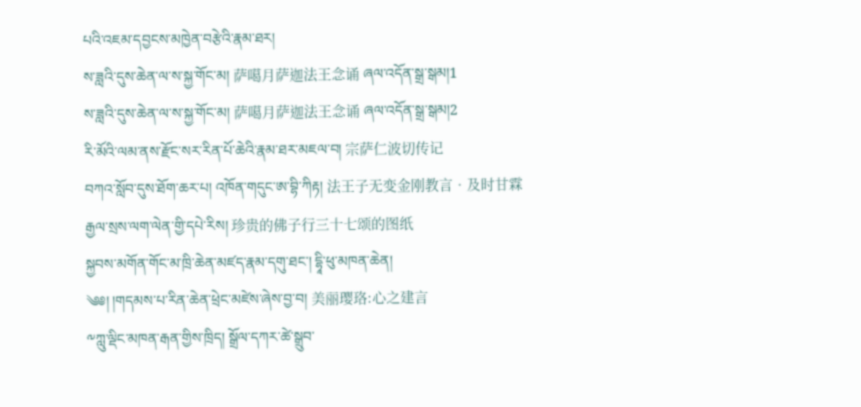པའི་འཇམ་དབྱངས་མཁྱེན་བརྩེའི་རྣམ་ཐར།
ས་ཟླའི་དུས་ཆེན་ལ་ས་སྐྱ་གོང་མ། 萨噶月萨迦法王念诵 ཞལ་འདོན་སྒྲ་སྒམ།1
ས་ཟླའི་དུས་ཆེན་ལ་ས་སྐྱ་གོང་མ། 萨噶月萨迦法王念诵 ཞལ་འདོན་སྒྲ་སྒམ།2
རི་མོའི་ལམ་ནས་རྫོང་སར་རིན་པོ་ཆེའི་རྣམ་ཐར་མཇལ་བ། 宗萨仁波切传记
བཀའ་སློབ་དུས་ཐོག་ཆར་པ། འཁོན་གདུང་ཨ་བྷི་ཀིརྟ། 法王子无变金刚教言•及时甘霖
རྒྱལ་སྲས་ལག་ལེན་གྱི་དཔེ་རིས། 珍贵的佛子行三十七颂的图纸
སྐྱབས་མགོན་གོང་མ་ཁྲི་ཆེན་མཛད་རྣམ་དགུ་ཐང་། དྷཱི་ཕུ་མཁན་ཆེན།
༄༅། །གདམས་པ་རིན་ཆེན་ཕྲེང་མཛེས་ཞེས་བྱ་བ། 美丽璎珞:心之建言
༸ཀླུ་ལྡིང་མཁན་རྒན་གྱིས་ཁྲིད། སྒྲོལ་དཀར་ཚེ་སྒྲུབ་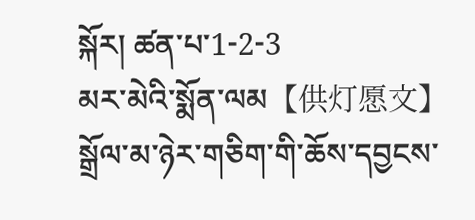སྐོར། ཚན་པ་1-2-3
མར་མེའི་སྨོན་ལམ【供灯愿文】
སྒྲོལ་མ་ཉེར་གཅིག་གི་ཆོས་དབྱངས་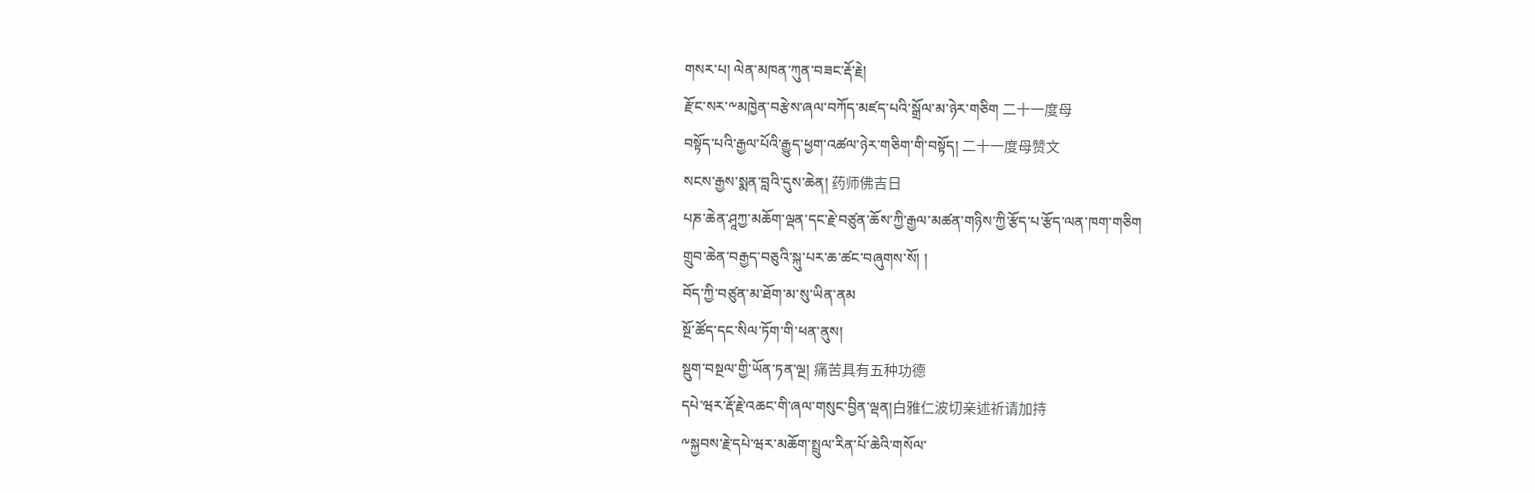གསར་པ། ལེན་མཁན་ཀུན་བཟང་རྡོ་རྗེ།
རྫོང་སར་༸མཁྱེན་བརྩེས་ཞལ་བཀོད་མཛད་པའི་སྒྲོལ་མ་ཉེར་གཅིག 二十一度母
བསྟོད་པའི་རྒྱལ་པོའི་རྒྱུད་ཕྱག་འཚལ་ཉེར་གཅིག་གི་བསྟོད། 二十一度母赞文
སངས་རྒྱས་སྨན་བླའི་དུས་ཆེན། 药师佛吉日
པཎ་ཆེན་ཤཱཀྱ་མཆོག་ལྡན་དང་རྗེ་བཙུན་ཆོས་ཀྱི་རྒྱལ་མཚན་གཉིས་ཀྱི་རྩོད་པ་རྩོད་ལན་ཁག་གཅིག
གྲུབ་ཆེན་བརྒྱད་བཅུའི་སྐུ་པར་ཆ་ཚང་བཞུགས་སོ། །
བོད་ཀྱི་བཙུན་མ་ཐོག་མ་སུ་ཡིན་ནམ
སྔོ་ཚོད་དང་སིལ་ཏོག་གི་ཕན་ནུས།
སྡུག་བསྔལ་གྱི་ཡོན་ཏན་ལྔ། 痛苦具有五种功德
དཔེ་ཝར་རྡོ་རྗེ་འཆང་གི་ཞལ་གསུང་བྱིན་ལྡན།白雅仁波切亲述祈请加持
༸སྐྱབས་རྗེ་དཔེ་ཝར་མཆོག་སྤྲུལ་རིན་པོ་ཆེའི་གསོལ་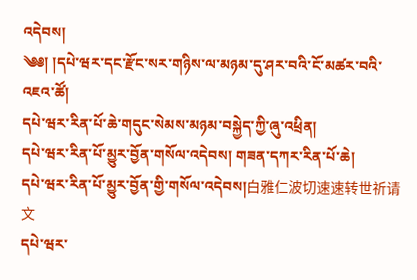འདེབས།
༄༅། །དཔེ་ཝར་དང་རྫོང་སར་གཉིས་ལ་མཉམ་དུ་ཤར་བའི་ངོ་མཚར་བའི་འཇའ་ཚོ།
དཔེ་ཝར་རིན་པོ་ཆེ་གདུང་སེམས་མཉམ་བསྐྱེད་ཀྱི་ཞུ་འཕྲིན།
དཔེ་ཝར་རིན་པོ་མྱུར་བྱོན་གསོལ་འདེབས། གཟན་དཀར་རིན་པོ་ཆེ།
དཔེ་ཝར་རིན་པོ་མྱུར་བྱོན་གྱི་གསོལ་འདེབས།白雅仁波切速速转世祈请文
དཔེ་ཝར་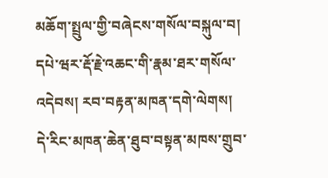མཆོག་སྤྲུལ་གྱི་བཞེངས་གསོལ་བསྐུལ་བ།
དཔེ་ཝར་རྡོ་རྗེ་འཆང་གི་རྣམ་ཐར་གསོལ་འདེབས། རབ་བརྟན་མཁན་དགེ་ལེགས།
དེ་རིང་མཁན་ཆེན་ཐུབ་བསྟན་མཁས་གྲུབ་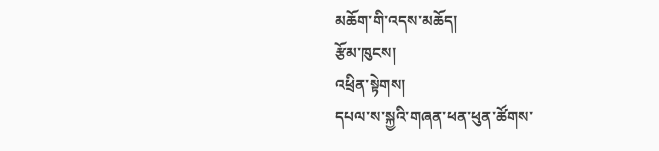མཆོག་གི་འདས་མཆོད།
རྩོམ་ཁུངས།
འཕྲིན་སྟེགས།
དཔལ་ས་སྐྱའི་གཞན་ཕན་ཕུན་ཚོགས་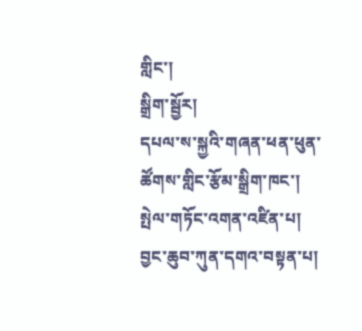གླིང་།
སྒྲིག་སྦྱོར།
དཔལ་ས་སྐྱའི་གཞན་ཕན་ཕུན་ཚོགས་གླིང་རྩོམ་སྒྲིག་ཁང་།
སྤེལ་གཏོང་འགན་འཛིན་པ།
བྱང་ཆུབ་ཀུན་དགའ་བསྟན་པ།